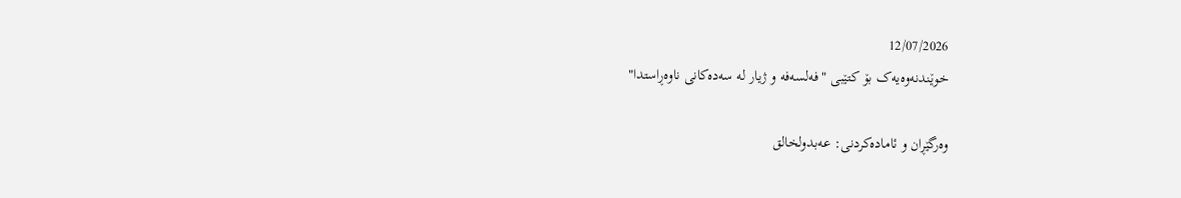12/07/2026
خوێندنەوەیەک بۆ کتێبی "فەلسەفە و ژیار لە سەدەکانی ناوەڕاستدا"

وەرگێڕان و ئامادەکردنی: عەبدولخالق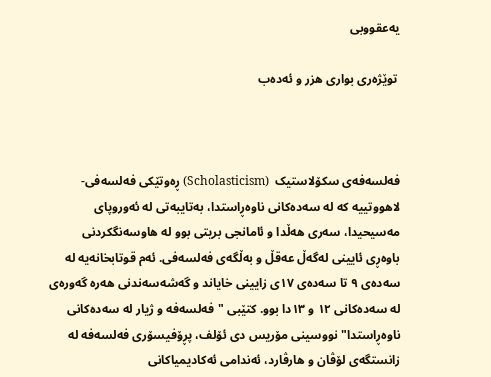یەعقووبی

 توێژەری بواری هزر و ئەدەب



فەلسەفەی سکۆلاستیک  (Scholasticism) ڕەوتێکی فەلسەفی-لاهووتییە کە لە سەدەکانی ناوەڕاستدا، بەتایبەتی لە ئەوروپای مەسیحیدا، سەری هەڵدا و ئامانجی بریتی بوو لە هاوسەنگکردنی باوەڕی ئایینی لەگەڵ عەقڵ و بەڵگەی فەلسەفی. ئەم قوتابخانەیە لە سەدەی ٩ تا سەدەی ١٧ی زایینی خایاند و گەشەسەندنی هەرە گەورەی لە سەدەکانی ١٢ و ١٣دا بوو. کتێبی "فەلسەفە و ژیار لە سەدەکانی ناوەڕاستدا" نووسینی مۆریس دی ئۆلف، پڕۆفیسۆری فەلسەفە لە زانستگەی لۆڤان و هارڤارد، ئەندامی ئەکادیمیاکانی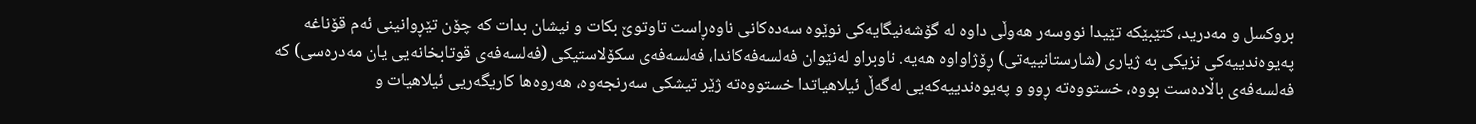بروکسل و مەدرید، کتێبێکە تێیدا نووسەر هەوڵی داوە لە گۆشەنیگایەکی نوێوە سەدەکانی ناوەڕاست تاوتوێ بکات و نیشان بدات کە چۆن تێڕوانینی ئەم قۆناغە پەیوەندییەکی نزیکی بە ژیاری (شارستانییەتی) ڕۆژاواوە هەیە. ناوبراو لەنێوان فەلسەفەکاندا، فەلسەفەی سکۆلاستیکی (فەلسەفەی قوتابخانەیی یان مەدرەسی) کە فەلسەفەی باڵادەست بووە، خستووەتە ڕوو و پەیوەندییەکەیی لەگەڵ ئیلاهیاتدا خستووەتە ژێر تیشکی سەرنجەوە، هەروەها کاریگەریی ئیلاهیات و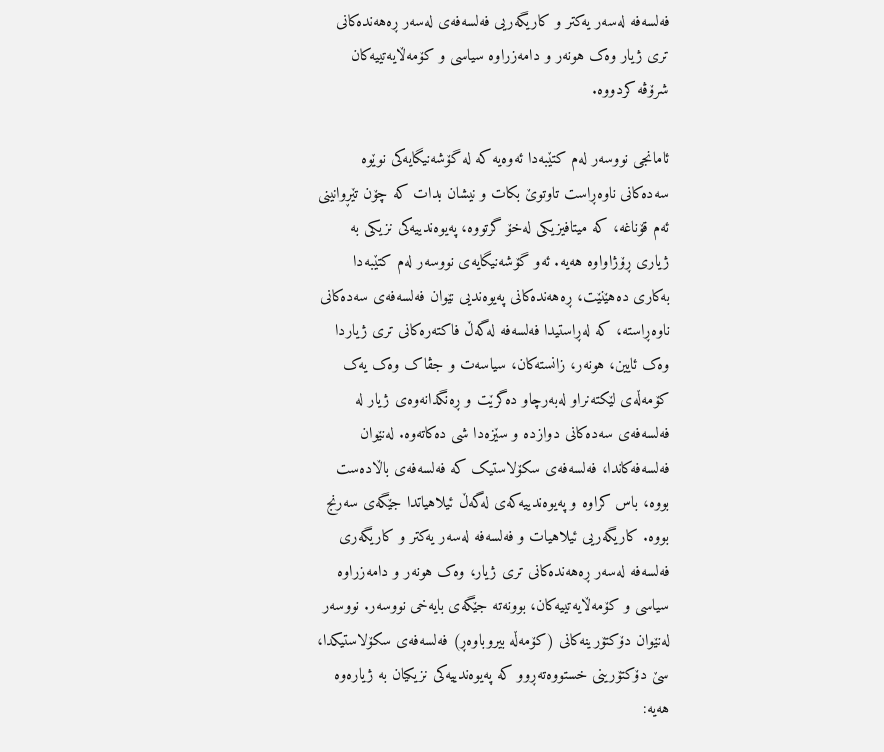فەلسەفە لەسەر یەکتر و کاریگەریی فەلسەفەی لەسەر ڕەهەندەکانی تری ژیار وەک هونەر و دامەزراوە سیاسی و کۆمەڵایەتییەکان شرۆڤە کردووە.

ئامانجی نووسەر لەم کتێبەدا ئەوەیە کە لە گۆشەنیگایەکی نوێوە سەدەکانی ناوەڕاست تاوتوێ بکات و نیشان بدات کە چۆن تێڕوانینی ئەم قۆناغە، کە میتافیزیکی لەخۆ گرتووە، پەیوەندییەکی نزیکی بە ژیاری ڕۆژاواوە هەیە. ئەو گۆشەنیگایەی نووسەر لەم کتێبەدا بەکاری دەهێنێت، ڕەهەندەکانی پەیوەندیی نێوان فەلسەفەی سەدەکانی ناوەڕاستە، کە لەڕاستیدا فەلسەفە لەگەڵ فاکتەرەکانی تری ژیاردا وەک ئایین، هونەر، زانستەکان، سیاسەت و جڤاک وەک یەک کۆمەڵەی لێکتەنراو لەبەرچاو دەگرێت و ڕەنگدانەوەی ژیار لە فەلسەفەی سەدەکانی دوازدە و سێزەدا شی دەکاتەوە. لەنێوان فەلسەفەکاندا، فەلسەفەی سکۆلاستیک کە فەلسەفەی باڵادەست بووە، باس کراوە و پەیوەندییەکەی لەگەڵ ئیلاهیاتدا جێگەی سەرنج بووە. کاریگەریی ئیلاهیات و فەلسەفە لەسەر یەکتر و کاریگەری فەلسەفە لەسەر ڕەهەندەکانی تری ژیار، وەک هونەر و دامەزراوە سیاسی و کۆمەڵایەتییەکان، بوونەتە جێگەی بایەخی نووسەر. نووسەر لەنێوان دۆکتۆرینەکانی (کۆمەڵە بیروباوەڕ) فەلسەفەی سکۆلاستیکدا، سێ دۆکتۆرینی خستووەتەڕوو کە پەیوەندییەکی نزیکیان بە ژیارەوە هەیە: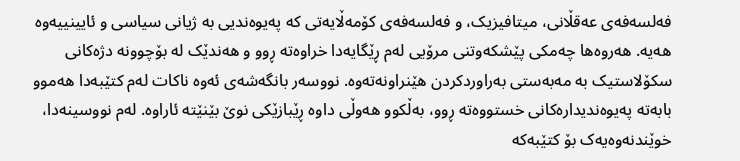فەلسەفەی عەقڵانی، میتافیزیک، و فەلسەفەی کۆمەڵایەتی کە پەیوەندیی بە ژیانی سیاسی و ئایینییەوە هەیە. هەروەها چەمکی پێشکەوتنی مرۆیی لەم ڕێگایەدا خراوەتە ڕوو و هەندێک لە بۆچوونە دژەکانی سکۆلاستیک بە مەبەستی بەراوردکردن هێنراونەتەوە. نووسەر بانگەشەی ئەوە ناکات لەم کتێبەدا هەموو بابەتە پەیوەندیدارەکانی خستووەتە ڕوو، بەڵکوو هەوڵی داوە ڕێبازێکی نوێ بێنێتە ئاراوە. لەم نووسینەدا، خوێندنەوەیەک بۆ کتێبەکە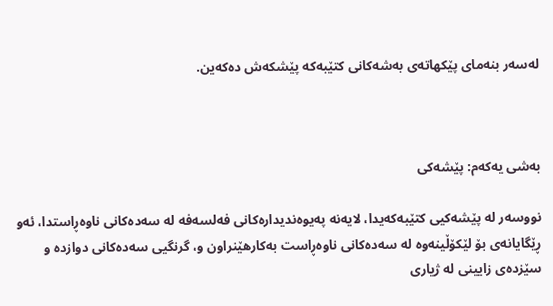لەسەر بنەمای پێکهاتەی بەشەکانی کتێبەکە پێشکەش دەکەین.



بەشی یەکەم: پێشەکی

نووسەر لە پێشەکیی کتێبەکەیدا، لایەنە پەیوەندیدارەکانی فەلسەفە لە سەدەکانی ناوەڕاستدا، ئەو ڕێگایانەی بۆ لێکۆڵینەوە لە سەدەکانی ناوەڕاست بەکارهێنراون و، گرنگیی سەدەکانی دوازدە و سێزدەی زایینی لە ژیاری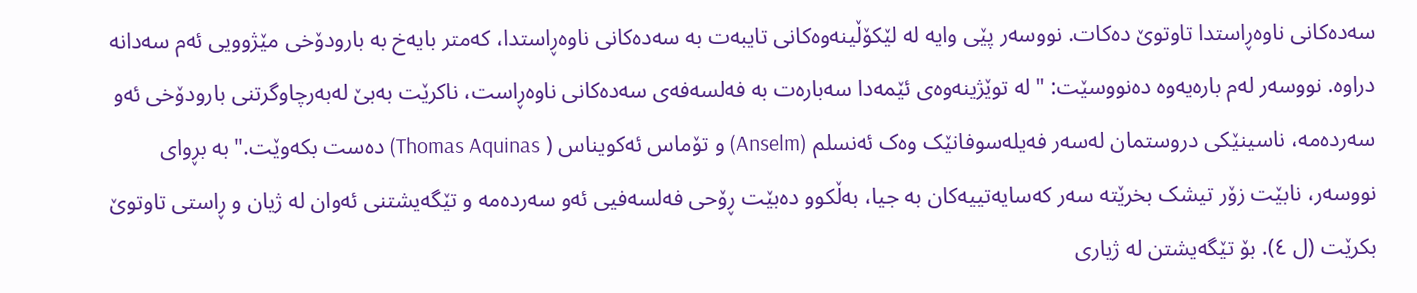سەدەکانی ناوەڕاستدا تاوتوێ دەکات. نووسەر پێی وایە لە لێکۆڵینەوەکانی تایبەت بە سەدەکانی ناوەڕاستدا، کەمتر بایەخ بە بارودۆخی مێژوویی ئەم سەدانە دراوە. نووسەر لەم بارەیەوە دەنووسێت: "لە توێژینەوەی ئێمەدا سەبارەت بە فەلسەفەی سەدەکانی ناوەڕاست، ناکرێت بەبێ لەبەرچاوگرتنی بارودۆخی ئەو سەردەمە، ناسینێکی دروستمان لەسەر فەیلەسوفانێک وەک ئەنسلم (Anselm) و تۆماس ئەکویناس ( Thomas Aquinas) دەست بکەوێت." بە بڕوای نووسەر، نابێت زۆر تیشک بخرێتە سەر کەسایەتییەکان بە جیا، بەڵکوو دەبێت ڕۆحی فەلسەفیی ئەو سەردەمە و تێگەیشتنی ئەوان لە ژیان و ڕاستی تاوتوێ بکرێت (ل ٤). بۆ تێگەیشتن لە ژیاری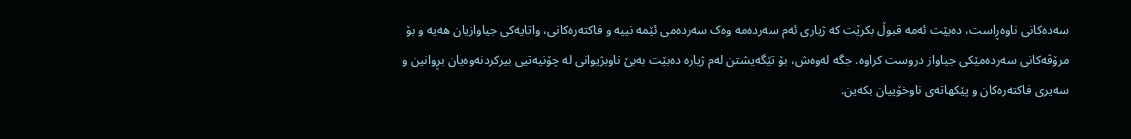سەدەکانی ناوەڕاست، دەبێت ئەمە قبوڵ بکرێت کە ژیاری ئەم سەردەمە وەک سەردەمی ئێمە نییە و فاکتەرەکانی، واتایەکی جیاوازیان هەیە و بۆ مرۆڤەکانی سەردەمێکی جیاواز دروست کراوە. جگە لەوەش، بۆ تێگەیشتن لەم ژیارە دەبێت بەبێ ناوبژیوانی لە چۆنیەتیی بیرکردنەوەیان بڕوانین و سەیری فاکتەرەکان و پێکهاتەی ناوخۆییان بکەین.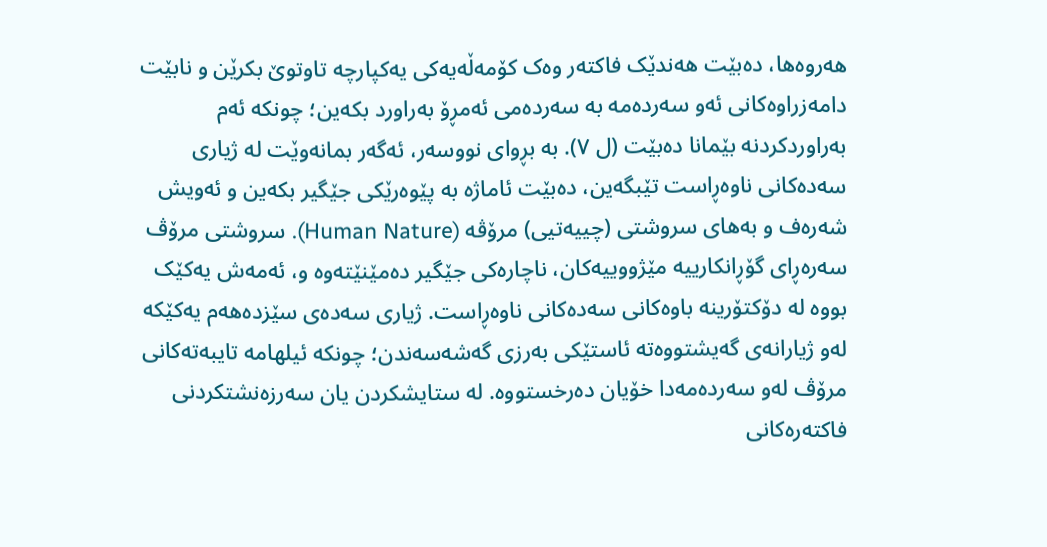هەروەها، دەبێت هەندێک فاکتەر وەک کۆمەڵەیەکی یەکپارچە تاوتوێ بکرێن و نابێت دامەزراوەکانی ئەو سەردەمە بە سەردەمی ئەمڕۆ بەراورد بکەین؛ چونکە ئەم بەراوردکردنە بێمانا دەبێت (ل ٧). بە بڕوای نووسەر، ئەگەر بمانەوێت لە ژیاری سەدەکانی ناوەڕاست تێبگەین، دەبێت ئاماژە بە پێوەرێکی جێگیر بکەین و ئەویش شەرەف و بەهای سروشتی (چییەتیی) مرۆڤە (Human Nature). سروشتی مرۆڤ سەرەڕای گۆڕانکارییە مێژووییەکان، ناچارەکی جێگیر دەمێنێتەوە و، ئەمەش یەکێک بووە لە دۆکتۆرینە باوەکانی سەدەکانی ناوەڕاست. ژیاری سەدەی سێزدەهەم یەکێکە لەو ژیارانەی گەیشتووەتە ئاستێکی بەرزی گەشەسەندن؛ چونکە ئیلهامە تایبەتەکانی مرۆڤ لەو سەردەمەدا خۆیان دەرخستووە. لە ستایشکردن یان سەرزەنشتکردنی فاکتەرەکانی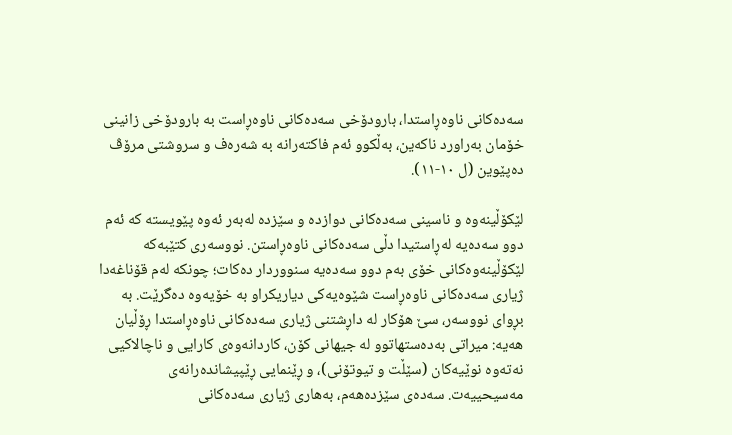سەدەکانی ناوەڕاستدا، بارودۆخی سەدەکانی ناوەڕاست بە بارودۆخی زانینی خۆمان بەراورد ناکەین، بەڵکوو ئەم فاکتەرانە بە شەرەف و سروشتی مرۆڤ دەپێوین (ل ١٠-١١).

لێکۆڵینەوە و ناسینی سەدەکانی دوازدە و سێزدە لەبەر ئەوە پێویستە کە ئەم دوو سەدەیە لەڕاستیدا دڵی سەدەکانی ناوەڕاستن. نووسەری کتێبەکە لێکۆڵینەوەکانی خۆی بەم دوو سەدەیە سنووردار دەکات؛ چونکە لەم قۆناغەدا ژیاری سەدەکانی ناوەڕاست شێوەیەکی دیاریکراو بە خۆیەوە دەگرێت. بە بڕوای نووسەر، سێ هۆکار لە داڕشتنی ژیاری سەدەکانی ناوەڕاستدا ڕۆڵیان هەیە: میراتی بەدەستهاتوو لە جیهانی کۆن، کاردانەوەی کارایی و ناچالاکیی نەتەوە نوێیەکان (سێڵت و تیوتۆنی)، و ڕێنمایی ڕێپیشاندەرانەی مەسیحییەت. سەدەی سێزدەهەم، بەهاری ژیاری سەدەکانی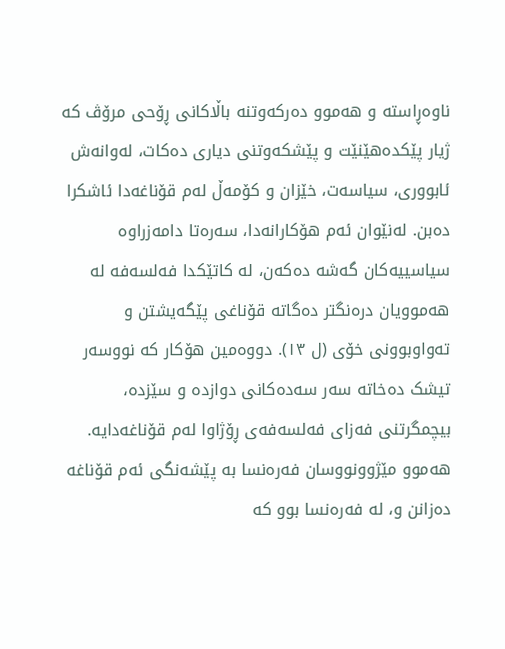ناوەڕاستە و هەموو دەرکەوتنە باڵاکانی ڕۆحی مرۆڤ کە ژیار پێکدەهێنێت و پێشکەوتنی دیاری دەکات، لەوانەش ئابووری، سیاسەت، خێزان و کۆمەڵ لەم قۆناغەدا ئاشکرا دەبن. لەنێوان ئەم هۆکارانەدا، سەرەتا دامەزراوە سیاسییەکان گەشە دەکەن، لە کاتێکدا فەلسەفە لە هەموویان درەنگتر دەگاتە قۆناغی پێگەیشتن و تەواوبوونی خۆی (ل ١٣). دووەمین هۆکار کە نووسەر تیشک دەخاتە سەر سەدەکانی دوازدە و سێزدە، بیچمگرتنی فەزای فەلسەفەی ڕۆژاوا لەم قۆناغەدایە. هەموو مێژوونووسان فەرەنسا بە پێشەنگی ئەم قۆناغە دەزانن و، لە فەرەنسا بوو کە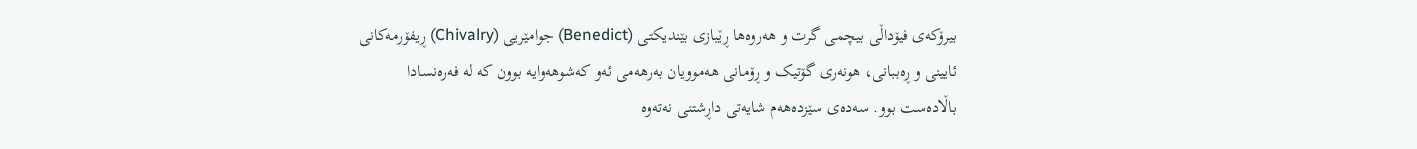بیرۆکەی فیۆداڵی بیچمی گرت و هەروەها ڕێبازی بێندیکتی (Benedict) جوامێریی (Chivalry) ڕیفۆرمەکانی ئایینی و ڕەببانی، هونەری گۆتیک و ڕۆمانی هەموویان بەرهەمی ئەو کەشوهەوایە بوون کە لە فەرەنسادا باڵادەست بوو. سەدەی سێزدەهەم شایەتی داڕشتنی نەتەوە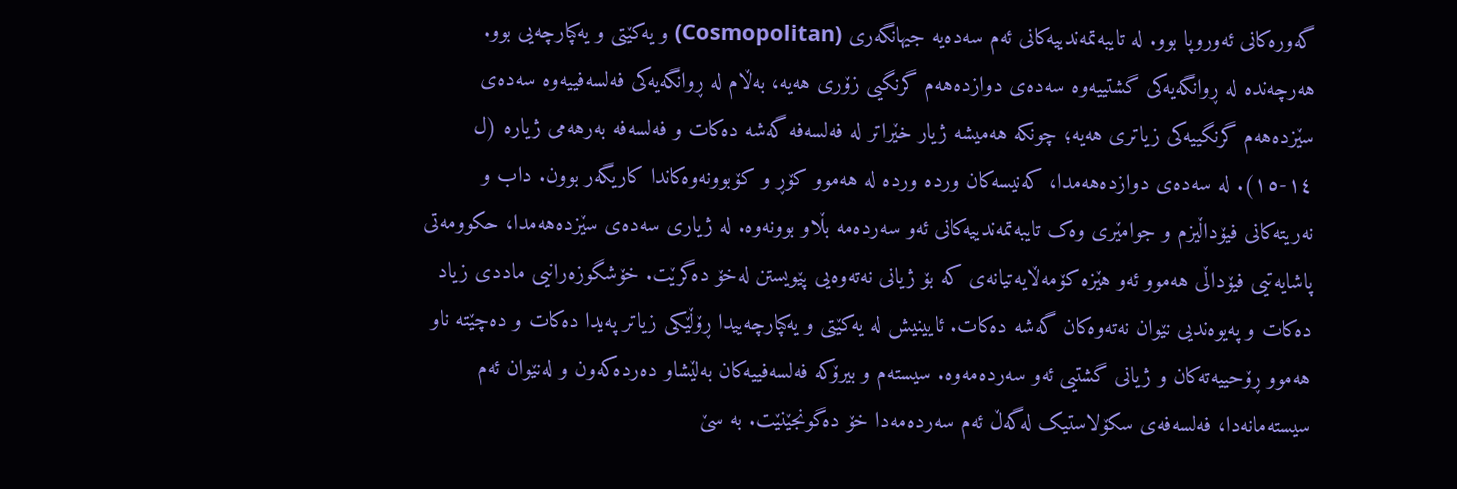گەورەکانی ئەوروپا بوو. لە تایبەتمەندییەکانی ئەم سەدەیە جیهانگەری (Cosmopolitan) و یەکێتی و یەکپارچەیی بوو. هەرچەندە لە ڕوانگەیەکی گشتییەوە سەدەی دوازدەهەم گرنگیی زۆری هەیە، بەڵام لە ڕوانگەیەکی فەلسەفییەوە سەدەی سێزدەهەم گرنگییەکی زیاتری هەیە؛ چونکە هەمیشە ژیار خێراتر لە فەلسەفە گەشە دەکات و فەلسەفە بەرهەمی ژیارە (ل ١٤-١٥). لە سەدەی دوازدەهەمدا، کەنیسەکان وردە وردە لە هەموو کۆڕ و کۆبوونەوەکاندا کاریگەر بوون. داب و نەریتەکانی فیۆداڵیزم و جوامێری وەک تایبەتمەندییەکانی ئەو سەردەمە بڵاو بوونەوە. لە ژیاری سەدەی سێزدەهەمدا، حکوومەتی پاشایەتیی فیۆداڵی هەموو ئەو هێزە کۆمەڵایەتیانەی کە بۆ ژیانی نەتەوەیی پێویستن لەخۆ دەگرێت. خۆشگوزەرانیی ماددی زیاد دەکات و پەیوەندیی نێوان نەتەوەکان گەشە دەکات. ئایینیش لە یەکێتی و یەکپارچەییدا ڕۆڵێکی زیاتر پەیدا دەکات و دەچێتە ناو هەموو ڕۆحییەتەکان و ژیانی گشتیی ئەو سەردەمەوە. سیستەم و بیرۆکە فەلسەفییەکان بەلێشاو دەردەکەون و لەنێوان ئەم سیستەمانەدا، فەلسەفەی سکۆلاستیک لەگەڵ ئەم سەردەمەدا خۆ دەگونجێنێت. بە سێ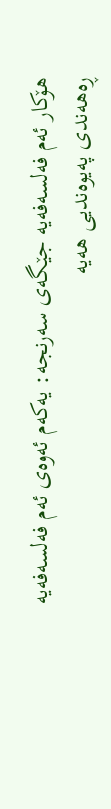هۆکار ئەم فەلسەفەیە جێگەی سەرنجە: یەکەم ئەوەی ئەم فەلسەفەیە ڕەهەندی پەیوەندیی هەیە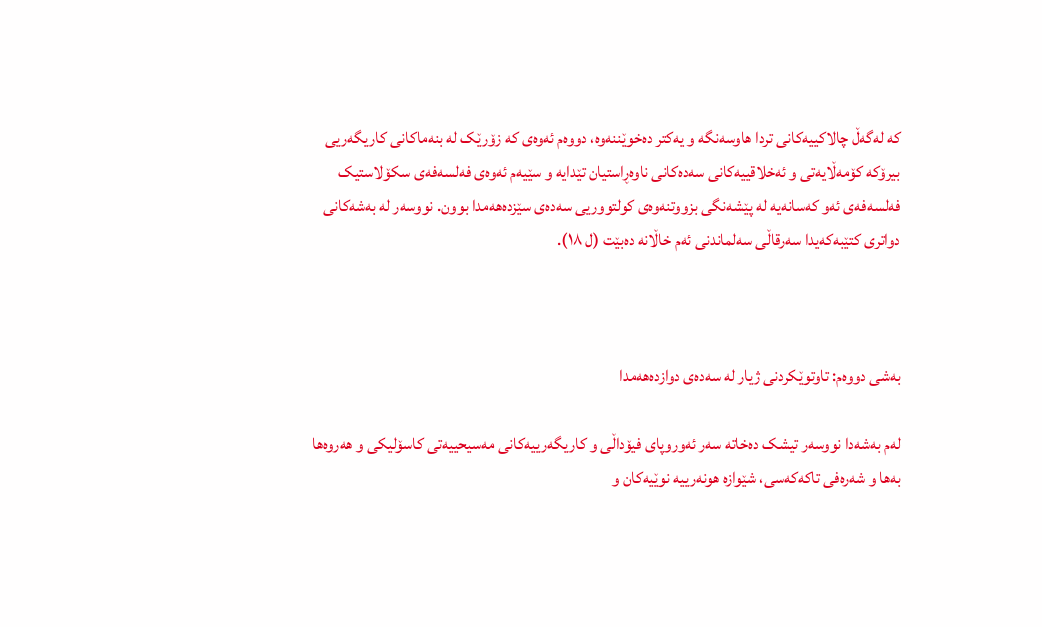کە لەگەڵ چالاکییەکانی تردا هاوسەنگە و یەکتر دەخوێننەوە، دووەم ئەوەی کە زۆرێک لە بنەماکانی کاریگەریی بیرۆکە کۆمەڵایەتی و ئەخلاقییەکانی سەدەکانی ناوەڕاستیان تێدایە و سێیەم ئەوەی فەلسەفەی سکۆلاستیک فەلسەفەی ئەو کەسانەیە لە پێشەنگی بزووتنەوەی کولتووریی سەدەی سێزدەهەمدا بوون. نووسەر لە بەشەکانی دواتری کتێبەکەیدا سەرقاڵی سەلماندنی ئەم خاڵانە دەبێت (ل ١٨).



بەشی دووەم: تاوتوێکردنی ژیار لە سەدەی دوازدەهەمدا

لەم بەشەدا نووسەر تیشک دەخاتە سەر ئەوروپای فیۆداڵی و کاریگەرییەکانی مەسیحییەتی کاسۆلیکی و هەروەها بەها و شەرەفی تاکەکەسی، شێوازە هونەرییە نوێیەکان و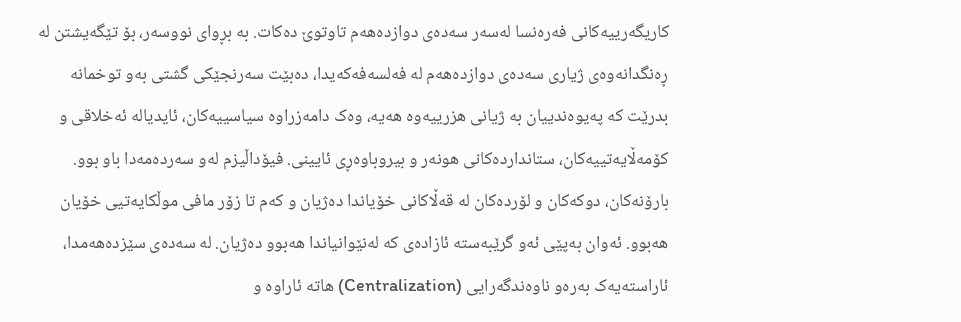کاریگەرییەکانی فەرەنسا لەسەر سەدەی دوازدەهەم تاوتوێ دەکات. بە بڕوای نووسەر، بۆ تێگەیشتن لە ڕەنگدانەوەی ژیاری سەدەی دوازدەهەم لە فەلسەفەکەیدا، دەبێت سەرنجێکی گشتی بەو توخمانە بدرێت کە پەیوەندییان بە ژیانی هزرییەوە هەیە، وەک دامەزراوە سیاسییەکان، ئایدیالە ئەخلاقی و کۆمەڵایەتییەکان، ستانداردەکانی هونەر و بیروباوەڕی ئایینی. فیۆداڵیزم لەو سەردەمەدا باو بوو. بارۆنەکان، دوکەکان و لۆردەکان لە قەڵاکانی خۆیاندا دەژیان و کەم تا زۆر مافی موڵکایەتیی خۆیان هەبوو. ئەوان بەپێی ئەو گرێبەستە ئازادەی کە لەنێوانیاندا هەبوو دەژیان. لە سەدەی سێزدەهەمدا، ئاراستەیەک بەرەو ناوەندگەرایی (Centralization) هاتە ئاراوە و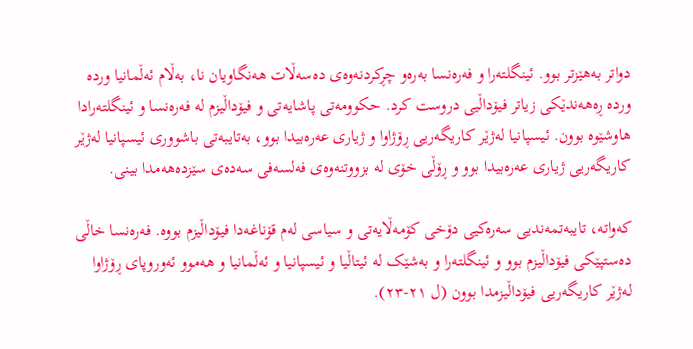دواتر بەهێزتر بوو. ئینگلتەرا و فەرەنسا بەرەو چڕکردنەوەی دەسەڵات هەنگاویان نا، بەڵام ئەڵمانیا وردە وردە ڕەهەندێکی زیاتر فیۆداڵیی دروست کرد. حکوومەتی پاشایەتی و فیۆداڵیزم لە فەرەنسا و ئینگلتەرادا هاوشێوە بوون. ئیسپانیا لەژێر کاریگەریی ڕۆژاوا و ژیاری عەرەبیدا بوو، بەتایبەتی باشووری ئیسپانیا لەژێر کاریگەریی ژیاری عەرەبیدا بوو و ڕۆڵی خۆی لە بزووتنەوەی فەلسەفی سەدەی سێزدەهەمدا بینی.

کەواتە، تایبەتمەندیی سەرەکیی دۆخی کۆمەڵایەتی و سیاسی لەم قۆناغەدا فیۆداڵیزم بووە. فەرەنسا خاڵی دەستپێکی فیۆداڵیزم بوو و ئینگلتەرا و بەشێک لە ئیتاڵیا و ئیسپانیا و ئەڵمانیا و هەموو ئەوروپای ڕۆژاوا لەژێر کاریگەریی فیۆداڵیزمدا بوون (ل ٢١-٢٣).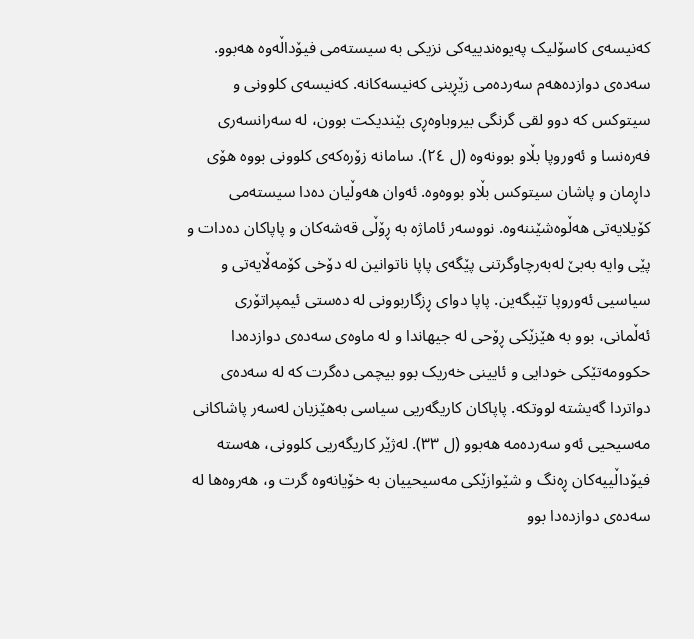کەنیسەی کاسۆلیک پەیوەندییەکی نزیکی بە سیستەمی فیۆداڵەوە هەبوو. سەدەی دوازدەهەم سەردەمی زێڕینی کەنیسەکانە. کەنیسەی کلوونی و سیتوکس کە دوو لقی گرنگی بیروباوەڕی بێندیکت بوون، لە سەرانسەری فەرەنسا و ئەوروپا بڵاو بوونەوە (ل ٢٤). سامانە زۆرەکەی کلوونی بووە هۆی داڕمان و پاشان سیتوکس بڵاو بووەوە. ئەوان هەوڵیان دەدا سیستەمی کۆیلایەتی هەڵوەشێننەوە. نووسەر ئاماژە بە ڕۆڵی قەشەکان و پاپاکان دەدات و پێی وایە بەبێ لەبەرچاوگرتنی پێگەی پاپا ناتوانین لە دۆخی کۆمەڵایەتی و سیاسیی ئەوروپا تێبگەین. پاپا دوای ڕزگاربوونی لە دەستی ئیمپراتۆری ئەڵمانی، بوو بە هێزێکی ڕۆحی لە جیهاندا و لە ماوەی سەدەی دوازدەدا حکوومەتێکی خودایی و ئایینی خەریک بوو بیچمی دەگرت کە لە سەدەی دواتردا گەیشتە لووتکە. پاپاکان کاریگەریی سیاسی بەهێزیان لەسەر پاشاکانی مەسیحیی ئەو سەردەمە هەبوو (ل ٣٣). لەژێر کاریگەریی کلوونی، هەستە فیۆداڵییەکان ڕەنگ و شێوازێکی مەسیحییان بە خۆیانەوە گرت و، هەروەها لە سەدەی دوازدەدا بوو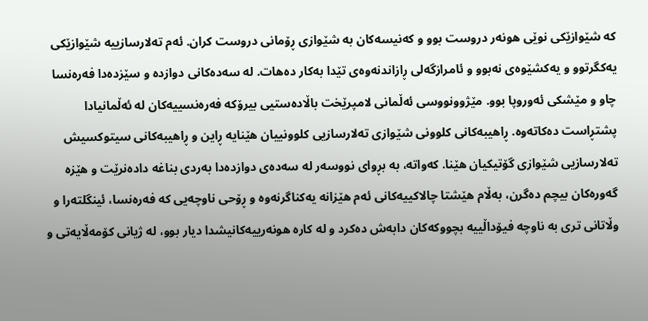کە شێوازێکی نوێی هونەر دروست بوو و کەنیسەکان بە شێوازی ڕۆمانی دروست کران. ئەم تەلارسازییە شێوازێکی یەکگرتوو و یەکشێوەی نەبوو و ئامرازگەلی ڕازاندنەوەی تێدا بەکار دەهات. لە سەدەکانی دوازدە و سێزدەدا فەرەنسا چاو و مێشکی ئەوروپا بوو. مێژوونووسی ئەڵمانی لامپرێخت باڵادەستیی بیرۆکە فەرەنسییەکان لە ئەڵمانیادا پشتڕاست دەکاتەوە. ڕاهیبەکانی کلوونی شێوازی تەلارسازیی کلوونییان هێنایە ڕاین و ڕاهیبەکانی سیتوکسیش تەلارسازیی شێوازی گۆتیکیان هێنا. کەواتە، بە بڕوای نووسەر لە سەدەی دوازدەدا بەردی بناغە دادەنرێت و هێزە گەورەکان بیچم دەگرن، بەڵام هێشتا چالاکییەکانی ئەم هێزانە یەکناگرنەوە و ڕۆحی ناوچەیی کە فەرەنسا، ئینگلتەرا و وڵاتانی تری بە ناوچە فیۆداڵییە بچووکەکان دابەش دەکرد و لە کارە هونەرییەکانیشدا دیار بوو، لە ژیانی کۆمەڵایەتی و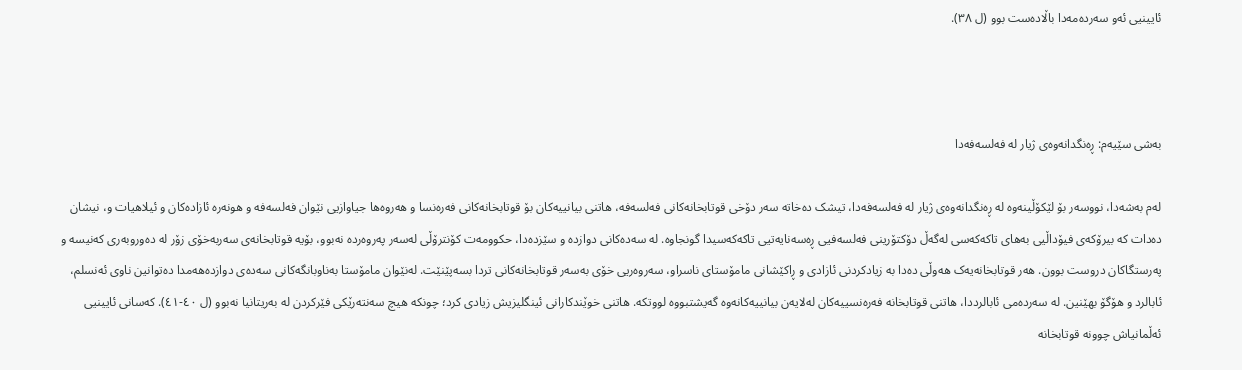ئایینیی ئەو سەردەمەدا باڵادەست بوو (ل ٣٨).



بەشی سێیەم: ڕەنگدانەوەی ژیار لە فەلسەفەدا

لەم بەشەدا، نووسەر بۆ لێکۆڵینەوە لە ڕەنگدانەوەی ژیار لە فەلسەفەدا، تیشک دەخاتە سەر دۆخی قوتابخانەکانی فەلسەفە، هاتنی بیانییەکان بۆ قوتابخانەکانی فەرەنسا و هەروەها جیاوازیی نێوان فەلسەفە و هونەرە ئازادەکان و ئیلاهیات و، نیشان دەدات کە بیرۆکەی فیۆداڵیی بەهای تاکەکەسی لەگەڵ دۆکتۆرینی فەلسەفیی ڕەسەنایەتیی تاکەکەسیدا گونجاوە. لە سەدەکانی دوازدە و سێزدەدا، حکوومەت کۆنترۆڵی لەسەر پەروەردە نەبوو، بۆیە قوتابخانەی سەربەخۆی زۆر لە دەوروبەری کەنیسە و پەرستگاکان دروست بوون. هەر قوتابخانەیەک هەوڵی دەدا بە زیادکردنی ئازادی و ڕاکێشانی مامۆستای ناسراو، سەروەریی خۆی بەسەر قوتابخانەکانی تردا بسەپێنێت. لەنێوان مامۆستا بەناوبانگەکانی سەدەی دوازدەهەمدا دەتوانین ناوی ئەنسلم، ئابالرد و هۆگۆ بهێنین. لە سەردەمی ئابالرددا، هاتنی قوتابخانە فەرەنسییەکان لەلایەن بیانییەکانەوە گەیشتبووە لووتکە. هاتنی خوێندکارانی ئینگلیزیش زیادی کرد؛ چونکە هیچ سەنتەرێکی فێرکردن لە بەریتانیا نەبوو (ل ٤٠-٤١). کەسانی ئایینیی ئەڵمانیاش چوونە قوتابخانە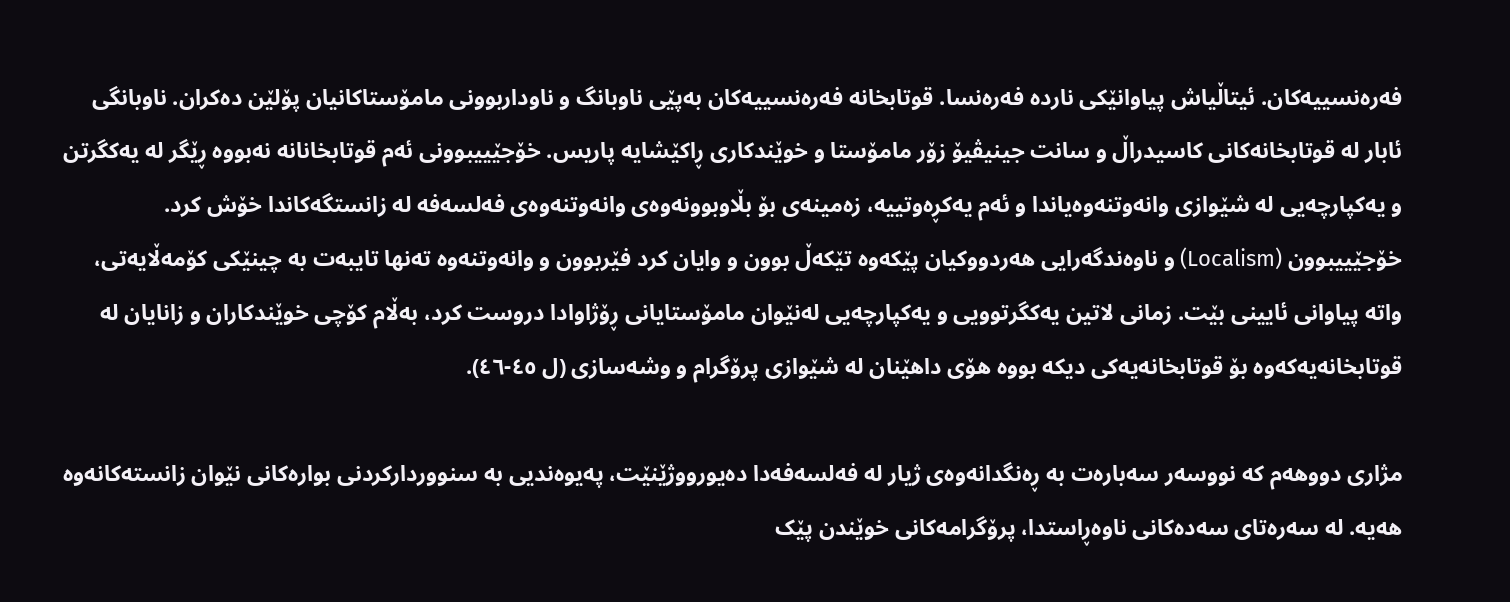فەرەنسییەکان. ئیتاڵیاش پیاوانێکی ناردە فەرەنسا. قوتابخانە فەرەنسییەکان بەپێی ناوبانگ و ناوداربوونی مامۆستاکانیان پۆلێن دەکران. ناوبانگی ئابار لە قوتابخانەکانی کاسیدراڵ و سانت جینیڤیۆ زۆر مامۆستا و خوێندکاری ڕاکێشایە پاریس. خۆجێییبوونی ئەم قوتابخانانە نەبووە ڕێگر لە یەکگرتن و یەکپارچەیی لە شێوازی وانەوتنەوەیاندا و ئەم یەکڕەوتییە، زەمینەی بۆ بڵاوبوونەوەی وانەوتنەوەی فەلسەفە لە زانستگەکاندا خۆش کرد. خۆجێییبوون (Localism) و ناوەندگەرایی هەردووکیان پێکەوە تێکەڵ بوون و وایان کرد فێربوون و وانەوتنەوە تەنها تایبەت بە چینێکی کۆمەڵایەتی، واتە پیاوانی ئایینی بێت. زمانی لاتین یەکگرتوویی و یەکپارچەیی لەنێوان مامۆستایانی ڕۆژاوادا دروست کرد، بەڵام کۆچی خوێندکاران و زانایان لە قوتابخانەیەکەوە بۆ قوتابخانەیەکی دیکە بووە هۆی داهێنان لە شێوازی پرۆگرام و وشەسازی (ل ٤٥-٤٦).

مژاری دووهەم کە نووسەر سەبارەت بە ڕەنگدانەوەی ژیار لە فەلسەفەدا دەیورووژێنێت، پەیوەندیی بە سنووردارکردنی بوارەکانی نێوان زانستەکانەوە هەیە. لە سەرەتای سەدەکانی ناوەڕاستدا، پرۆگرامەکانی خوێندن پێک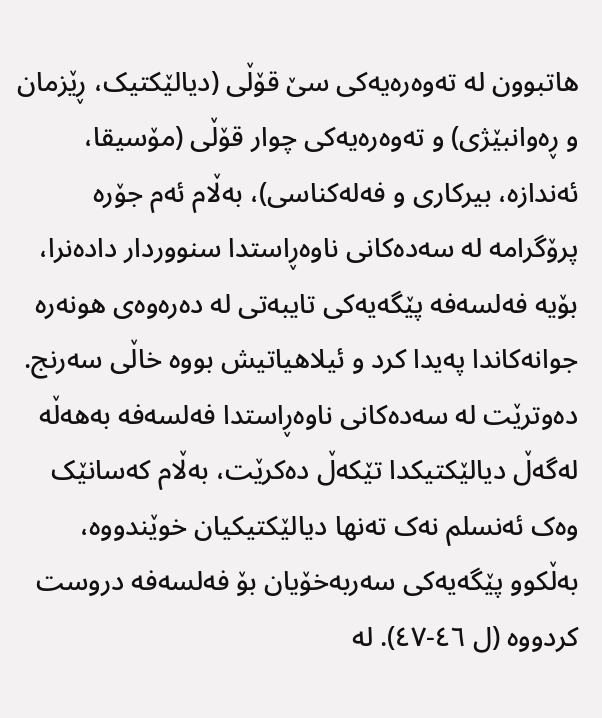هاتبوون لە تەوەرەیەکی سێ قۆڵی (دیالێکتیک، ڕێزمان و ڕەوانبێژی) و تەوەرەیەکی چوار قۆڵی (مۆسیقا، ئەندازە، بیرکاری و فەلەکناسی)، بەڵام ئەم جۆرە پرۆگرامە لە سەدەکانی ناوەڕاستدا سنووردار دادەنرا، بۆیە فەلسەفە پێگەیەکی تایبەتی لە دەرەوەی هونەرە جوانەکاندا پەیدا کرد و ئیلاهیاتیش بووە خاڵی سەرنج. دەوترێت لە سەدەکانی ناوەڕاستدا فەلسەفە بەهەڵە لەگەڵ دیالێکتیکدا تێکەڵ دەکرێت، بەڵام کەسانێک وەک ئەنسلم نەک تەنها دیالێکتیکیان خوێندووە، بەڵکوو پێگەیەکی سەربەخۆیان بۆ فەلسەفە دروست کردووە (ل ٤٦-٤٧). لە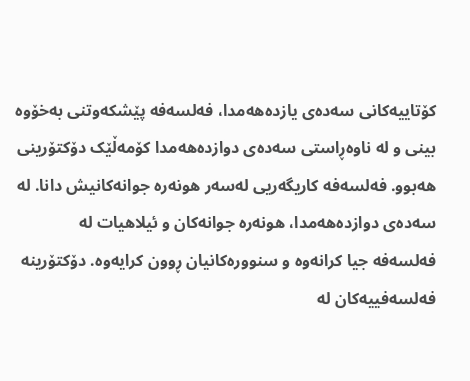کۆتاییەکانی سەدەی یازدەهەمدا، فەلسەفە پێشکەوتنی بەخۆوە بینی و لە ناوەڕاستی سەدەی دوازدەهەمدا کۆمەڵێک دۆکتۆرینی هەبوو. فەلسەفە کاریگەریی لەسەر هونەرە جوانەکانیش دانا. لە سەدەی دوازدەهەمدا، هونەرە جوانەکان و ئیلاهیات لە فەلسەفە جیا کرانەوە و سنوورەکانیان ڕوون کرایەوە. دۆکتۆرینە فەلسەفییەکان لە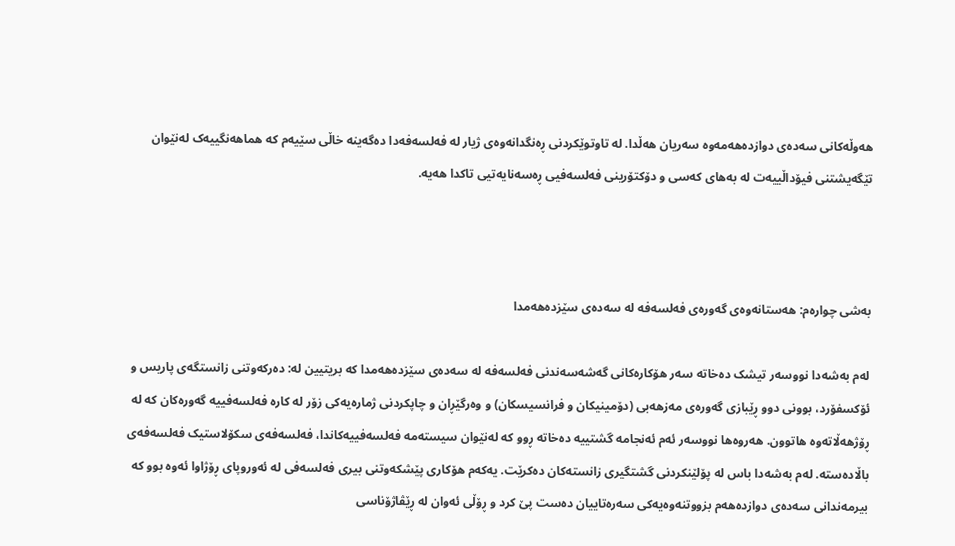هەوڵەکانی سەدەی دوازدەهەمەوە سەریان هەڵدا. لە تاوتوێکردنی ڕەنگدانەوەی ژیار لە فەلسەفەدا دەگەینە خاڵی سێیەم کە هماهەنگییەک لەنێوان تێگەیشتنی فیۆداڵییەت لە بەهای کەسی و دۆکتۆرینی فەلسەفیی ڕەسەنایەتیی تاکدا هەیە.



بەشی چوارەم: هەستانەوەی گەورەی فەلسەفە لە سەدەی سێزدەهەمدا

لەم بەشەدا نووسەر تیشک دەخاتە سەر هۆکارەکانی گەشەسەندنی فەلسەفە لە سەدەی سێزدەهەمدا کە بریتیین لە: دەرکەوتنی زانستگەی پاریس و ئۆکسفۆرد، بوونی دوو ڕێبازی گەورەی مەزهەبی (دۆمینیکان و فرانسیسکان) و وەرگێڕان و چاپکردنی ژمارەیەکی زۆر لە کارە فەلسەفییە گەورەکان کە لە ڕۆژهەڵاتەوە هاتوون. هەروەها نووسەر ئەم ئەنجامە گشتییە دەخاتە ڕوو کە لەنێوان سیستەمە فەلسەفییەکاندا، فەلسەفەی سکۆلاستیک فەلسەفەی باڵادەستە. لەم بەشەدا باس لە پۆلێنکردنی گشتگیری زانستەکان دەکرێت. یەکەم هۆکاری پێشکەوتنی بیری فەلسەفی لە ئەوروپای ڕۆژاوا ئەوە بوو کە بیرمەندانی سەدەی دوازدەهەم بزووتنەوەیەکی سەرەتاییان دەست پێ کرد و ڕۆڵی ئەوان لە ڕێڤاژۆناسی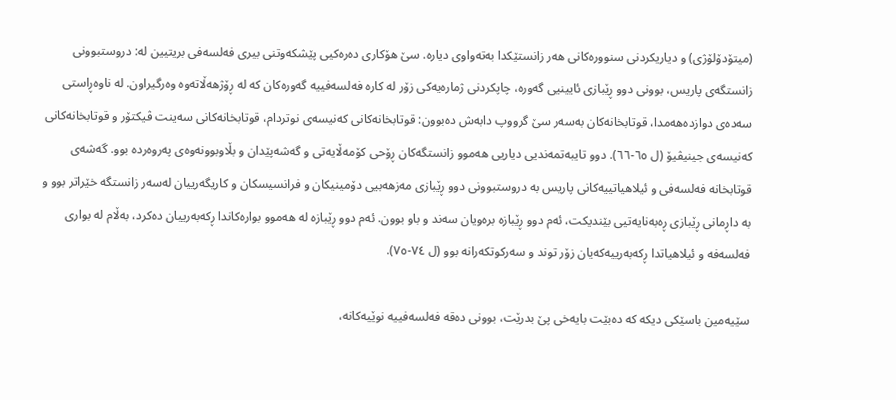(میتۆدۆلۆژی) و دیاریکردنی سنوورەکانی هەر زانستێکدا بەتەواوی دیارە. سێ هۆکاری دەرەکیی پێشکەوتنی بیری فەلسەفی بریتیین لە: دروستبوونی زانستگەی پاریس، بوونی دوو ڕێبازی ئایینیی گەورە، چاپکردنی ژمارەیەکی زۆر لە کارە فەلسەفییە گەورەکان کە لە ڕۆژهەڵاتەوە وەرگیراون. لە ناوەڕاستی سەدەی دوازدەهەمدا، قوتابخانەکان بەسەر سێ گرووپ دابەش دەبوون: قوتابخانەکانی کەنیسەی نوتردام، قوتابخانەکانی سەینت ڤیکتۆر و قوتابخانەکانی کەنیسەی جینیڤیۆ (ل ٦٥-٦٦). دوو تایبەتمەندیی دیاریی هەموو زانستگەکان ڕۆحی کۆمەڵایەتی و گەشەپێدان و بڵاوبوونەوەی پەروەردە بوو. گەشەی قوتابخانە فەلسەفی و ئیلاهیاتییەکانی پاریس بە دروستبوونی دوو ڕێبازی مەزهەبیی دۆمینیکان و فرانسیسکان و کاریگەرییان لەسەر زانستگە خێراتر بوو و بە داڕمانی ڕێبازی ڕەبەنایەتیی بێندیکت، ئەم دوو ڕێبازە برەویان سەند و باو بوون. ئەم دوو ڕێبازە لە هەموو بوارەکاندا ڕکەبەرییان دەکرد، بەڵام لە بواری فەلسەفە و ئیلاهیاتدا ڕکەبەرییەکەیان زۆر توند و سەرکوتکەرانە بوو (ل ٧٤-٧٥).

سێیەمین باسێکی دیکە کە دەبێت بایەخی پێ بدرێت، بوونی دەقە فەلسەفییە نوێیەکانە،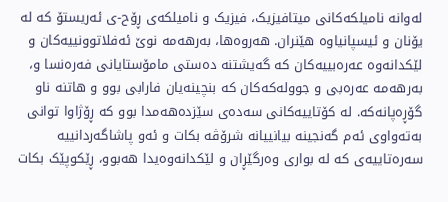لەوانە نامیلکەکانی میتافیزیک، فیزیک و نامیلکەی ڕۆح-ی ئەریستۆ کە لە یۆنان و ئیسپانیاوە هێنران. هەروەها، بەرهەمە نوێ ئەفلاتوونییەکان و لێکدانەوە عەرەبییەکان کە گەیشتنە دەستی مامۆستایانی فەرەنسا و، بەرهەمە عەرەبی و جوولەکەکان کە بنچینەیان فارابی بوو و هاتنە ناو گۆڕەپانەکە. لە کۆتاییەکانی سەدەی سێزدەهەمدا بوو کە ڕۆژاوا توانی بەتەواوی ئەم گەنجینە بیانییانە شرۆڤە بکات و ئەو پاشاگەردانییە سەرەتاییەی کە لە بواری وەرگێڕان و لێکدانەوەیدا هەبوو، ڕێکوپێک بکات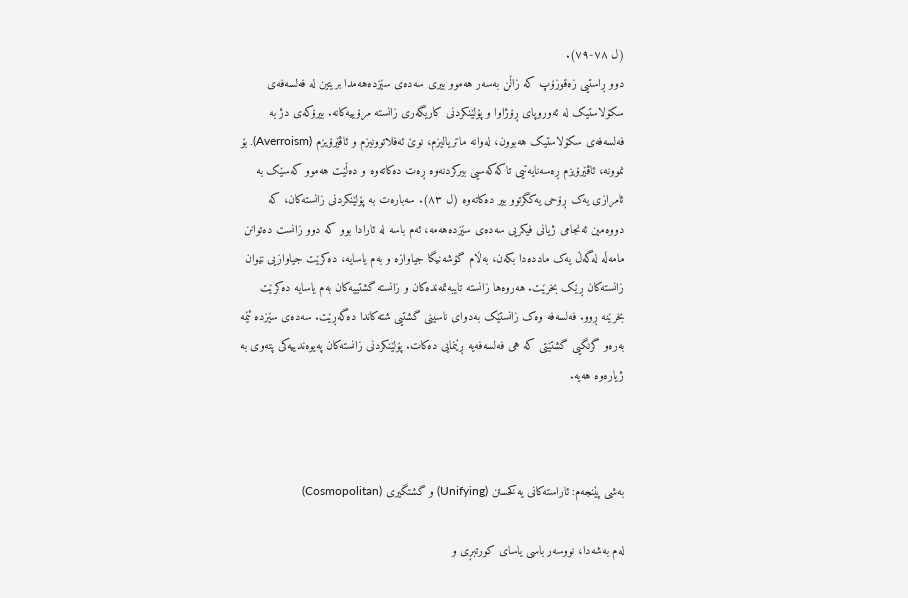(ل ٧٨-٧٩).
دوو ڕاستیی زەقوزۆپ کە زاڵن بەسەر هەموو بیری سەدەی سێزدەهەمدا بریتین لە فەلسەفەی سکۆلاستیک لە ئەوروپای ڕۆژاوا و پۆلێنکردنی کاریگەری زانستە مرۆییەکانە. بیرۆکەی دژ بە فەلسەفەی سکۆلاستیک هەبوون، لەوانە ماتریالیزم، نوێ ئەفلاتوونیزم و ئاڤێرۆیزم (Averroism). بۆ نموونە، ئاڤێرۆیزم ڕەسەنایەتیی تاکەکەسیی بیرکردنەوە ڕەت دەکاتەوە و دەڵێت هەموو کەسێک بە ئامرازی یەک ڕۆحی یەکگرتوو بیر دەکاتەوە (ل ٨٣). سەبارەت بە پۆلێنکردنی زانستەکان، کە دووەمین ئەنجامی ژیانی فیکریی سەدەی سێزدەهەمە، ئەم باسە لە ئارادا بوو کە دوو زانست دەتوانن مامەڵە لەگەڵ یەک ماددەدا بکەن، بەڵام گۆشەنیگا جیاوازە و بەم یاسایە، دەکرێت جیاوازیی نێوان زانستەکان ڕێک بخرێت. هەروەها زانستە تایبەتمەندەکان و زانستە گشتییەکان بەم یاسایە دەکرێت بخرێنە ڕوو. فەلسەفە وەک زانستێک بەدوای ناسینی گشتیی شتەکاندا دەگەڕێت. سەدەی سێزدە ئێمە بەرەو گرنگیی گشتێتی کە هی فەلسەفەیە ڕێنمایی دەکات. پۆلێنکردنی زانستەکان پەیوەندییەکی پتەوی بە ژیارەوە هەیە.



بەشی پێنجەم: ئاراستەکانی یەکخستن (Unifying) و گشتگیری (Cosmopolitan)

لەم بەشەدا، نووسەر باسی یاسای کورتبڕی و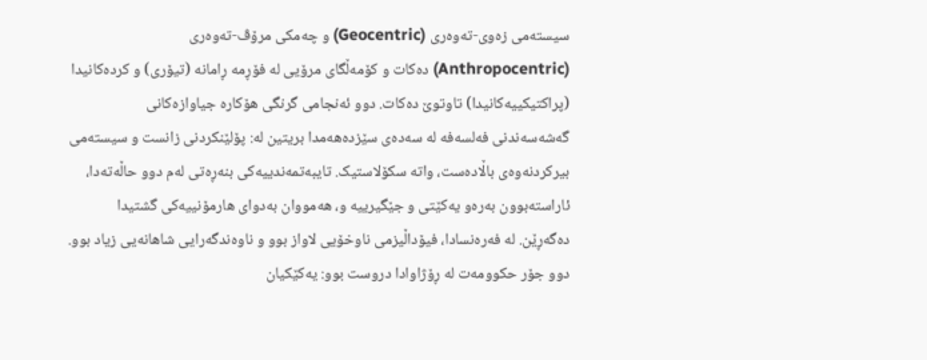سیستەمی زەوی-تەوەری (Geocentric) و چەمکی مرۆڤ-تەوەری (Anthropocentric) دەکات و کۆمەڵگای مرۆیی لە فۆڕمە ڕامانە (تیۆری) و کردەکانیدا (پراکتیکییەکانیدا) تاوتوێ دەکات. دوو ئەنجامی گرنگی هۆکارە جیاوازەکانی گەشەسەندنی فەلسەفە لە سەدەی سێزدەهەمدا بریتین لە: پۆلێنکردنی زانست و سیستەمی بیرکردنەوەی باڵادەست، واتە سکۆلاستیک. تایبەتمەندییەکی بنەڕەتی لەم دوو حاڵەتەدا، ئاراستەبوون بەرەو یەکێتی و جێگیرییە و، هەمووان بەدوای هارمۆنییەکی گشتیدا دەگەڕێن. لە فەرەنسادا، فیۆداڵیزمی ناوخۆیی لاواز بوو و ناوەندگەرایی شاهانەیی زیاد بوو. دوو جۆر حکوومەت لە ڕۆژاوادا دروست بوو: یەکێکیان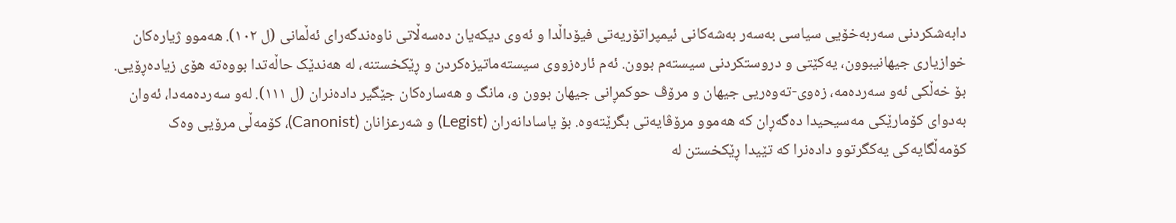دابەشکردنی سەربەخۆیی سیاسی بەسەر بەشەکانی ئیمپراتۆریەتی فیۆداڵدا و ئەوی دیکەیان دەسەڵاتی ناوەندگەرای ئەڵمانی (ل ١٠٢). هەموو ژیارەکان خوازیاری جیهانیبوون، یەکێتی و دروستکردنی سیستەم بوون. ئەم ئارەزووی سیستەماتیزەکردن و ڕێکخستنە، لە هەندێک حاڵەتدا بووەتە هۆی زیادەڕۆیی. بۆ خەڵکی ئەو سەردەمە، زەوی-تەوەریی جیهان و مرۆڤ حوکمڕانی جیهان بوون و، مانگ و هەسارەکان جێگیر دادەنران (ل ١١١). لەو سەردەمەدا، ئەوان بەدوای کۆمارێکی مەسیحیدا دەگەڕان کە هەموو مرۆڤایەتی بگرێتەوە. بۆ یاسادانەران (Legist) و شەرعزانان (Canonist)، کۆمەڵی مرۆیی وەک کۆمەڵگایەکی یەکگرتوو دادەنرا کە تێیدا ڕێکخستن لە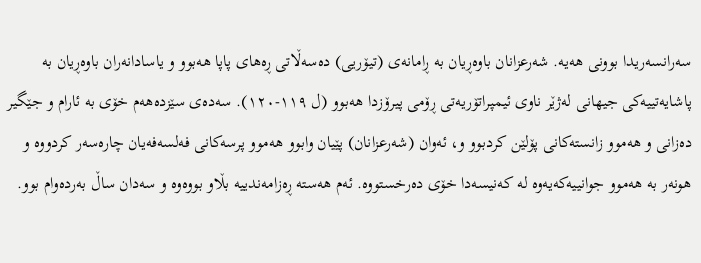سەرانسەریدا بوونی هەیە. شەرعزانان باوەڕیان بە ڕامانەی (تیۆریی) دەسەڵاتی ڕەهای پاپا هەبوو و یاسادانەران باوەڕیان بە پاشایەتییەکی جیهانی لەژێر ناوی ئیمپراتۆریەتی ڕۆمی پیرۆزدا هەبوو (ل ١١٩-١٢٠). سەدەی سێزدەهەم خۆی بە ئارام و جێگیر دەزانی و هەموو زانستەکانی پۆلێن کردبوو و، ئەوان (شەرعزانان) پێیان وابوو هەموو پرسەکانی فەلسەفەیان چارەسەر کردووە و هونەر بە هەموو جوانییەکەیەوە لە کەنیسەدا خۆی دەرخستووە. ئەم هەستە ڕەزامەندییە بڵاو بووەوە و سەدان ساڵ بەردەوام بوو.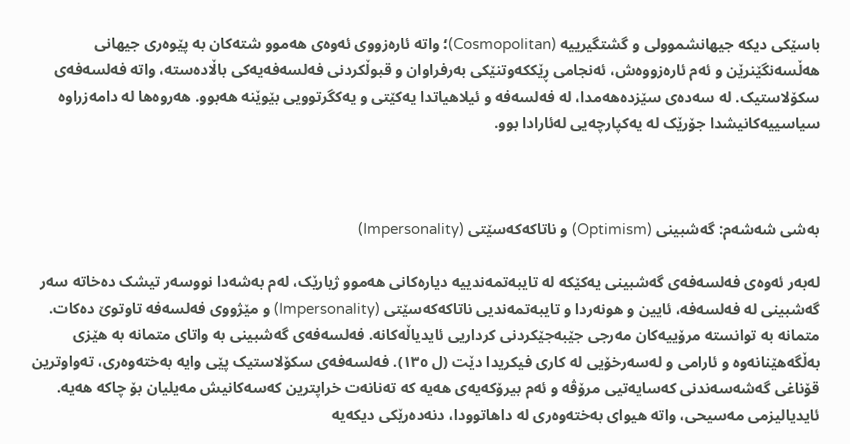باسێکی دیکە جیهانشموولی و گشتگیرییە (Cosmopolitan)؛ واتە ئارەزووی ئەوەی هەموو شتەکان بە پێوەری جیهانی هەڵسەنگێنرێن و ئەم ئارەزووەش، ئەنجامی ڕێککەوتنێکی بەرفراوان و قبوڵکردنی فەلسەفەیەکی باڵادەستە، واتە فەلسەفەی سکۆلاستیک. لە سەدەی سێزدەهەمدا، لە فەلسەفە و ئیلاهیاتدا یەکێتی و یەکگرتوویی بێوێنە هەبوو. هەروەها لە دامەزراوە سیاسییەکانیشدا جۆرێک لە یەکپارچەیی لەئارادا بوو.



بەشی شەشەم: گەشبینی (Optimism) و ناتاکەکەسێتی (Impersonality)

لەبەر ئەوەی فەلسەفەی گەشبینی یەکێکە لە تایبەتمەندییە دیارەکانی هەموو ژیارێک، لەم بەشەدا نووسەر تیشک دەخاتە سەر گەشبینی لە فەلسەفە، ئایین و هونەردا و تایبەتمەندیی ناتاکەکەسێتی (Impersonality) و مێژووی فەلسەفە تاوتوێ دەکات. متمانە بە توانستە مرۆییەکان مەرجی جێبەجێکردنی کرداریی ئایدیاڵەکانە. فەلسەفەی گەشبینی بە واتای متمانە بە هێزی بەڵگەهێنانەوە و ئارامی و لەسەرخۆیی لە کاری فیکریدا دێت (ل ١٣٥). فەلسەفەی سکۆلاستیک پێی وایە بەختەوەری، تەواوترین قۆناغی گەشەسەندنی کەسایەتیی مرۆڤە و ئەم بیرۆکەیەی هەیە کە تەنانەت خراپترین کەسەکانیش مەیلیان بۆ چاکە هەیە. ئایدیالیزمی مەسیحی، واتە هیوای بەختەوەری لە داهاتوودا، دنەدەرێکی دیکەیە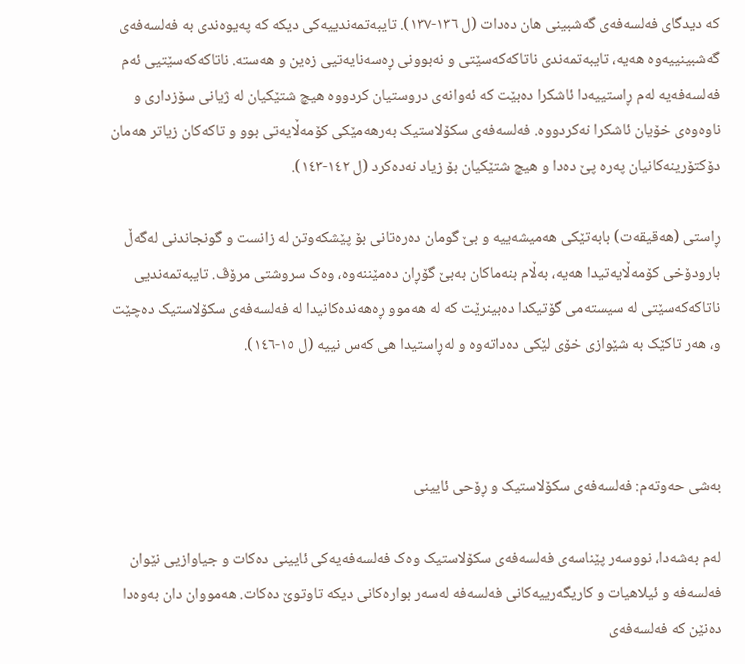کە دیدگای فەلسەفەی گەشبینی هان دەدات (ل ١٣٦-١٣٧). تایبەتمەندییەکی دیکە کە پەیوەندی بە فەلسەفەی گەشبینییەوە هەیە، تایبەتمەندی ناتاکەکەسێتی و نەبوونی ڕەسەنایەتیی زەین و هەستە. ناتاکەکەسێتیی ئەم فەلسەفەیە لەم ڕاستییەدا ئاشکرا دەبێت کە ئەوانەی دروستیان کردووە هیچ شتێکیان لە ژیانی سۆزداری و ناوەوەی خۆیان ئاشکرا نەکردووە. فەلسەفەی سکۆلاستیک بەرهەمێکی کۆمەڵایەتی بوو و تاکەکان زیاتر هەمان دۆکتۆرینەکانیان پەرە پێ دەدا و هیچ شتێکیان بۆ زیاد نەدەکرد (ل ١٤٢-١٤٣).

ڕاستی (هەقیقەت) بابەتێکی هەمیشەییە و بێ گومان دەرەتانی بۆ پێشکەوتن لە زانست و گونجاندنی لەگەڵ بارودۆخی کۆمەڵایەتیدا هەیە، بەڵام بنەماکان بەبێ گۆڕان دەمێننەوە، وەک سروشتی مرۆڤ. تایبەتمەندیی ناتاکەکەسێتی لە سیستەمی گۆتیکدا دەبینرێت کە لە هەموو ڕەهەندەکانیدا لە فەلسەفەی سکۆلاستیک دەچێت و، هەر تاکێک بە شێوازی خۆی لێکی دەداتەوە و لەڕاستیدا هی کەس نییە (ل ١٥-١٤٦).



بەشی حەوتەم: فەلسەفەی سکۆلاستیک و ڕۆحی ئایینی

لەم بەشەدا، نووسەر پێناسەی فەلسەفەی سکۆلاستیک وەک فەلسەفەیەکی ئایینی دەکات و جیاوازیی نێوان فەلسەفە و ئیلاهیات و کاریگەرییەکانی فەلسەفە لەسەر بوارەکانی دیکە تاوتوێ دەکات. هەمووان دان بەوەدا دەنێن کە فەلسەفەی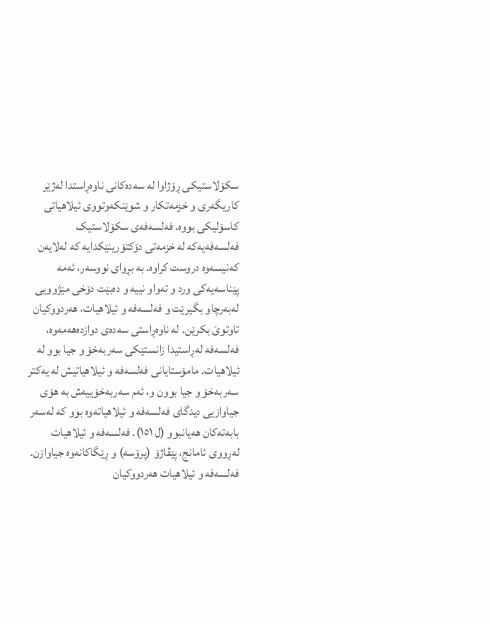سکۆلاستیکی ڕۆژاوا لە سەدەکانی ناوەڕاستدا لەژێر کاریگەری و خزمەتکار و شوێنکەوتووی ئیلاهیاتی کاسۆلیکی بووە. فەلسەفەی سکۆلاستیک فەلسەفەیەکە لە خزمەتی دۆکتۆرینێکدایە کە لەلایەن کەنیسەوە دروست کراوە. بە بڕوای نووسەر، ئەمە پێناسەیەکی ورد و تەواو نییە و دەبێت دۆخی مێژوویی لەبەرچاو بگیرێت و فەلسەفە و ئیلاهیات، هەردووکیان تاوتوێ بکرێن. لە ناوەڕاستی سەدەی دوازدەهەمەوە، فەلسەفە لەڕاستیدا زانستێکی سەربەخۆ و جیا بوو لە ئیلاهیات. مامۆستایانی فەلسەفە و ئیلاهیاتیش لە یەکتر سەربەخۆ و جیا بوون و، ئەم سەربەخۆییەش بە هۆی جیاوازیی دیدگای فەلسەفە و ئیلاهیاتەوە بوو کە لەسەر بابەتەکان هەیانبوو (ل ١٥١). فەلسەفە و ئیلاهیات لەڕووی ئامانج، پێڤاژۆ (پرۆسە) و ڕێگاکانەوە جیاوازن. فەلسەفە و ئیلاهیات هەردووکیان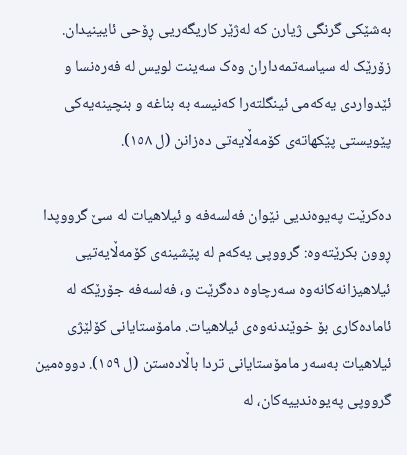بەشێکی گرنگی ژیارن کە لەژێر کاریگەریی ڕۆحی ئایینیدان. زۆرێک لە سیاسەتمەداران وەک سەینت لویس لە فەرەنسا و ئێدواردی یەکەمی ئینگلتەرا کەنیسە بە بناغە و بنچینەیەکی پێویستی پێکهاتەی کۆمەڵایەتی دەزانن (ل ١٥٨).

دەکرێت پەیوەندیی نێوان فەلسەفە و ئیلاهیات لە سێ گرووپدا ڕوون بکرێتەوە: گرووپی یەکەم لە پێشینەی کۆمەڵایەتیی ئیلاهیزانەکانەوە سەرچاوە دەگرێت و، فەلسەفە جۆرێکە لە ئامادەکاری بۆ خوێندنەوەی ئیلاهیات. مامۆستایانی کۆلێژی ئیلاهیات بەسەر مامۆستایانی تردا باڵادەستن (ل ١٥٩). دووەمین گرووپی پەیوەندییەکان، لە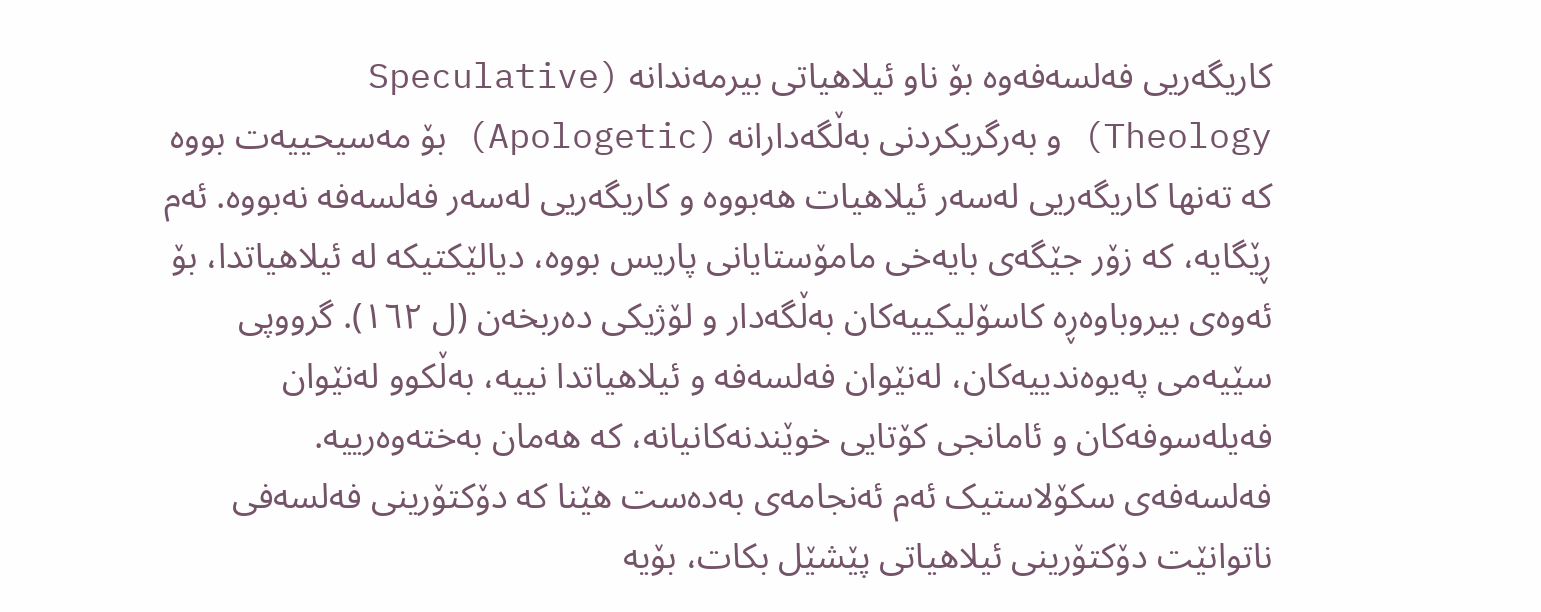کاریگەریی فەلسەفەوە بۆ ناو ئیلاهیاتی بیرمەندانە (Speculative Theology) و بەرگریکردنی بەڵگەدارانە (Apologetic) بۆ مەسیحییەت بووە کە تەنها کاریگەریی لەسەر ئیلاهیات هەبووە و کاریگەریی لەسەر فەلسەفە نەبووە. ئەم ڕێگایە، کە زۆر جێگەی بایەخی مامۆستایانی پاریس بووە، دیالێکتیکە لە ئیلاهیاتدا، بۆ ئەوەی بیروباوەڕە کاسۆلیکییەکان بەڵگەدار و لۆژیکی دەربخەن (ل ١٦٢). گرووپی سێیەمی پەیوەندییەکان، لەنێوان فەلسەفە و ئیلاهیاتدا نییە، بەڵکوو لەنێوان فەیلەسوفەکان و ئامانجی کۆتایی خوێندنەکانیانە، کە هەمان بەختەوەرییە. فەلسەفەی سکۆلاستیک ئەم ئەنجامەی بەدەست هێنا کە دۆکتۆرینی فەلسەفی ناتوانێت دۆکتۆرینی ئیلاهیاتی پێشێل بکات، بۆیە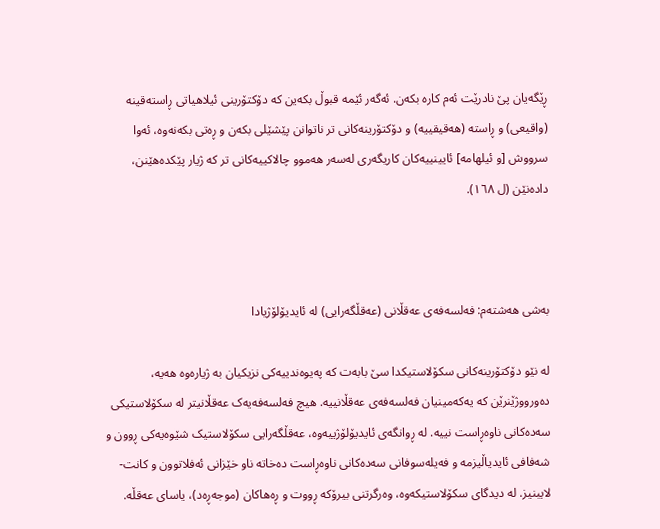ڕێگەیان پێ نادرێت ئەم کارە بکەن. ئەگەر ئێمە قبوڵ بکەین کە دۆکتۆرینی ئیلاهیاتی ڕاستەقینە (واقیعی) و ڕاستە (هەقیقییە) و دۆکتۆرینەکانی تر ناتوانن پێشێلی بکەن و ڕەتی بکەنەوە، ئەوا سرووش [و ئیلهامە] ئایینییەکان کاریگەری لەسەر هەموو چالاکییەکانی تر کە ژیار پێکدەهێنن، دادەنێن (ل ١٦٨).



بەشی هەشتەم: فەلسەفەی عەقڵانی (عەقڵگەرایی) لە ئایدیۆلۆژیادا

لە نێو دۆکتۆرینەکانی سکۆلاستیکدا سێ بابەت کە پەیوەندییەکی نزیکیان بە ژیارەوە هەیە، دەورووژێنرێن کە یەکەمینیان فەلسەفەی عەقڵانییە. هیچ فەلسەفەیەک عەقڵانیتر لە سکۆلاستیکی سەدەکانی ناوەڕاست نییە. لە ڕوانگەی ئایدیۆلۆژییەوە، عەقڵگەرایی سکۆلاستیک شێوەیەکی ڕوون و شەفافی ئایدیاڵیزمە و فەیلەسوفانی سەدەکانی ناوەڕاست دەخاتە ناو خێزانی ئەفلاتوون و کانت-لایبنیز. لە دیدگای سکۆلاستیکەوە، وەرگرتنی بیرۆکە ڕووت و ڕەهاکان (موجەڕەد)، یاسای عەقڵە.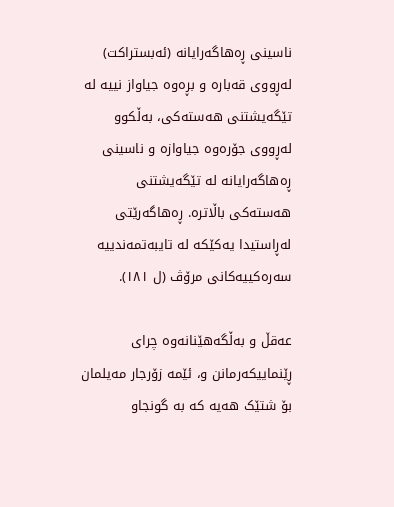ناسینی ڕەهاگەرایانە (ئەبستراکت) لەڕووی قەبارە و بڕەوە جیاواز نییە لە تێگەیشتنی هەستەکی، بەڵکوو لەڕووی جۆرەوە جیاوازە و ناسینی ڕەهاگەرایانە لە تێگەیشتنی هەستەکی باڵاترە. ڕەهاگەرێتی لەڕاستیدا یەکێکە لە تایبەتمەندییە سەرەکییەکانی مرۆڤ (ل ١٨١).

عەقڵ و بەڵگەهێنانەوە چرای ڕێنماییکەرمانن و، ئێمە زۆرجار مەیلمان بۆ شتێک هەیە کە بە گونجاو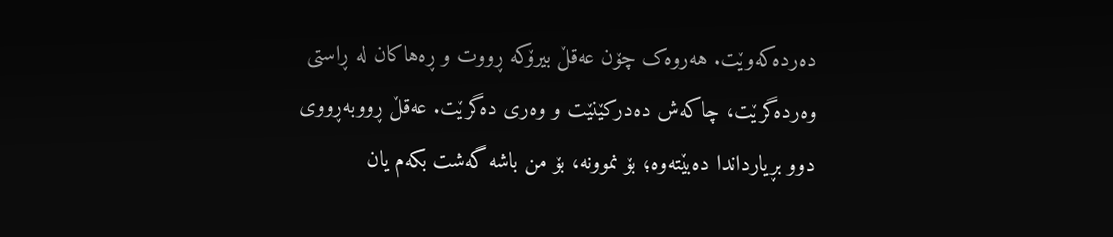دەردەکەوێت. هەروەک چۆن عەقڵ بیرۆکە ڕووت و ڕەهاکان لە ڕاستی وەردەگرێت، چاکەش دەدرکێنێت و وەری دەگرێت. عەقڵ ڕووبەڕووی دوو بڕیارداندا دەبێتەوە؛ بۆ نموونە، بۆ من باشە گەشت بکەم یان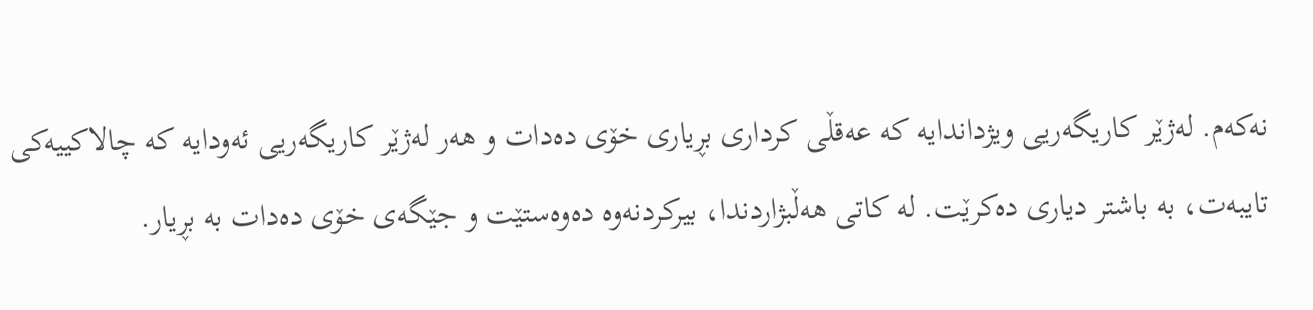نەکەم. لەژێر کاریگەریی ویژداندایە کە عەقڵی کرداری بڕیاری خۆی دەدات و هەر لەژێر کاریگەریی ئەودایە کە چالاکییەکی تایبەت، بە باشتر دیاری دەکرێت. لە کاتی هەڵبژاردندا، بیرکردنەوە دەوەستێت و جێگەی خۆی دەدات بە بڕیار.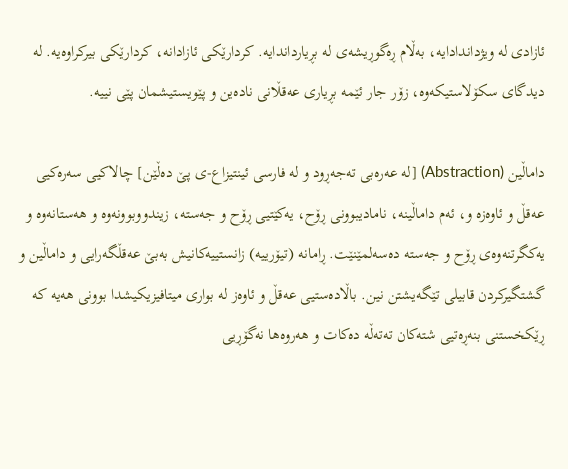ئازادی لە ویژداندادایە، بەڵام ڕەگوڕیشەی لە بڕیارداندایە. کردارێکی ئازادانە، کردارێکی بیرکراوەیە. لە دیدگای سکۆلاستیکەوە، زۆر جار ئێمە بڕیاری عەقڵانی نادەین و پێویستیشمان پێی نییە.

داماڵین (Abstraction) [لە عەرەبی تەجەڕود و لە فارسی ئینتیزاع-ی پێ دەڵێن] چالاکیی سەرەکیی عەقڵ و ئاوەزە و، ئەم داماڵینە، نامادیبوونی ڕۆح، یەکێتیی ڕۆح و جەستە، زیندووبوونەوە و هەستانەوە و یەکگرتنەوەی ڕۆح و جەستە دەسەلمێنێت. ڕامانە (تیۆرییە) زانستییەکانیش بەبێ عەقڵگەرایی و داماڵین و گشتگیرکردن قابیلی تێگەیشتن نین. باڵادەستیی عەقڵ و ئاوەز لە بواری میتافیزیکیشدا بوونی هەیە کە ڕێکخستنی بنەڕەتیی شتەکان تەتەڵە دەکات و هەروەها نەگۆڕیی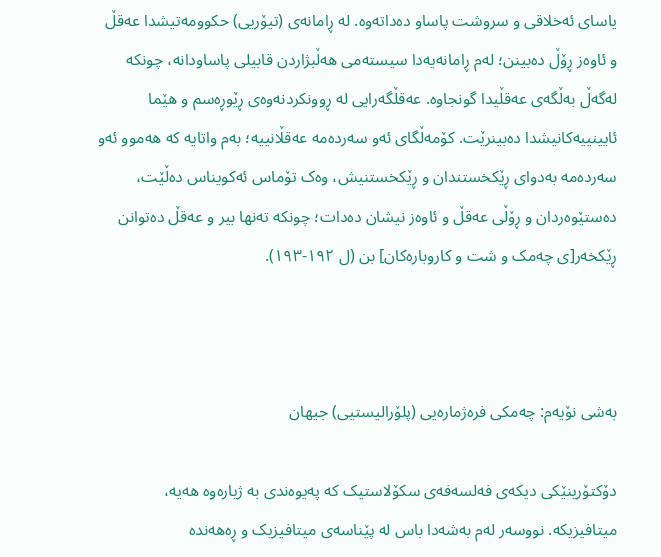یاسای ئەخلاقی و سروشت پاساو دەداتەوە. لە ڕامانەی (تیۆریی) حکوومەتیشدا عەقڵ و ئاوەز ڕۆڵ دەبینن؛ لەم ڕامانەیەدا سیستەمی هەڵبژاردن قابیلی پاساودانە، چونکە لەگەڵ بەڵگەی عەقڵیدا گونجاوە. عەقڵگەرایی لە ڕوونکردنەوەی ڕێوڕەسم و هێما ئایینییەکانیشدا دەبینرێت. کۆمەڵگای ئەو سەردەمە عەقڵانییە؛ بەم واتایە کە هەموو ئەو سەردەمە بەدوای ڕێکخستندان و ڕێکخستنیش، وەک تۆماس ئەکویناس دەڵێت، دەستێوەردان و ڕۆڵی عەقڵ و ئاوەز نیشان دەدات؛ چونکە تەنها بیر و عەقڵ دەتوانن ڕێکخەر[ی چەمک و شت و کاروبارەکان] بن (ل ١٩٢-١٩٣).



بەشی نۆیەم: چەمکی فرەژمارەیی (پلۆرالیستیی) جیهان

دۆکتۆرینێکی دیکەی فەلسەفەی سکۆلاستیک کە پەیوەندی بە ژیارەوە هەیە، میتافیزیکە. نووسەر لەم بەشەدا باس لە پێناسەی میتافیزیک و ڕەهەندە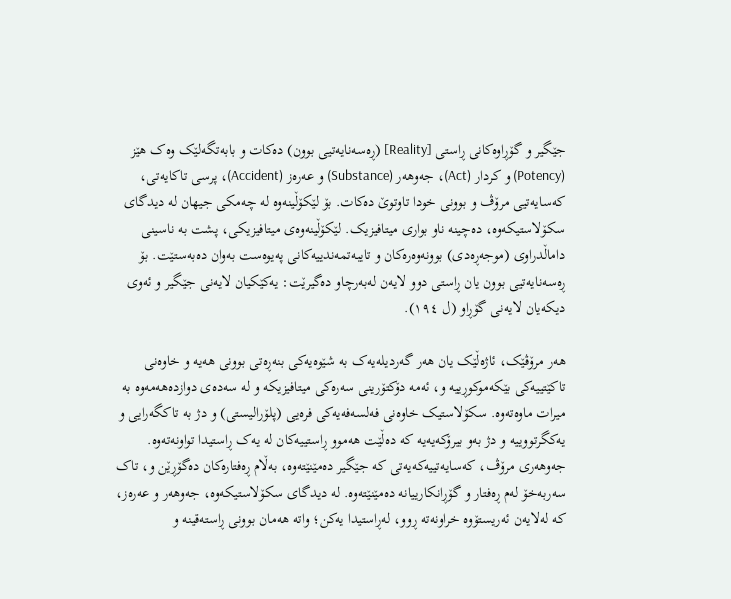جێگیر و گۆڕاوەکانی ڕاستی [Reality] (ڕەسەنایەتیی بوون) دەکات و بابەتگەلێک وەک هێز (Potency) و کردار (Act)، جەوهەر (Substance) و عەرەز (Accident)، پرسی تاکایەتی، کەسایەتیی مرۆڤ و بوونی خودا تاوتوێ دەکات. بۆ لێکۆڵینەوە لە چەمکی جیهان لە دیدگای سکۆلاستیکەوە، دەچینە ناو بواری میتافیزیک. لێکۆڵینەوەی میتافیزیکی، پشت بە ناسینی داماڵدراوی (موجەڕەدی) بوونەوەرەکان و تایبەتمەندییەکانی پەیوەست بەوان دەبەستێت. بۆ ڕەسەنایەتیی بوون یان ڕاستی دوو لایەن لەبەرچاو دەگیرێت: یەکێکیان لایەنی جێگیر و ئەوی دیکەیان لایەنی گۆڕاو (ل ١٩٤).

هەر مرۆڤێک، ئاژەڵێک یان هەر گەردیلەیەک بە شێوەیەکی بنەڕەتی بوونی هەیە و خاوەنی تاکێتییەکی بێکەموکوڕییە و، ئەمە دۆکتۆرینی سەرەکی میتافیزیکە و لە سەدەی دوازدەهەمەوە بە میرات ماوەتەوە. سکۆلاستیک خاوەنی فەلسەفەیەکی فرەیی (پلۆرالیستی) و دژ بە تاکگەرایی و یەکگرتووییە و دژ بەو بیرۆکەیەیە کە دەڵێت هەموو ڕاستییەکان لە یەک ڕاستیدا تواونەتەوە. جەوهەری مرۆڤ، کەسایەتییەکەیەتی کە جێگیر دەمێنێتەوە، بەڵام ڕەفتارەکان دەگۆڕێن و، تاک سەربەخۆ لەم ڕەفتار و گۆڕانکارییانە دەمێنێتەوە. لە دیدگای سکۆلاستیکەوە، جەوهەر و عەرەز، کە لەلایەن ئەریستۆوە خراونەتە ڕوو، لەڕاستیدا یەکن؛ واتە هەمان بوونی ڕاستەقینە و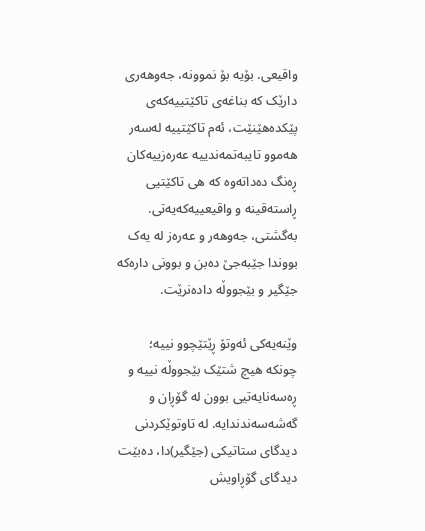واقیعی. بۆیە بۆ نموونە، جەوهەری دارێک کە بناغەی تاکێتییەکەی پێکدەهێنێت، ئەم تاکێتییە لەسەر هەموو تایبەتمەندییە عەرەزییەکان ڕەنگ دەداتەوە کە هی تاکێتیی ڕاستەقینە و واقیعییەکەیەتی. بەگشتی، جەوهەر و عەرەز لە یەک بووندا جێبەجێ دەبن و بوونی دارەکە جێگیر و بێجووڵە دادەنرێت.

وێنەیەکی ئەوتۆ ڕێتێچوو نییە؛ چونکە هیچ شتێک بێجووڵە نییە و ڕەسەنایەتیی بوون لە گۆڕان و گەشەسەندندایە. لە تاوتوێکردنی دیدگای ستاتیکی (جێگیر)دا، دەبێت دیدگای گۆڕاویش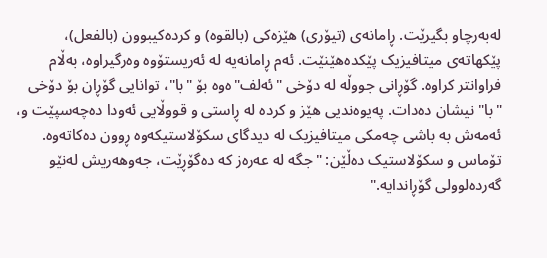لەبەرچاو بگیرێت. ڕامانەی (تیۆری) هێزەکی (بالقوە) و کردەکیبوون (بالفعل)، پێکهاتەی میتافیزیک پێکدەهێنێت. ئەم ڕامانەیە لە ئەریستۆوە وەرگیراوە، بەڵام فراوانتر کراوە. گۆڕانی جووڵە لە دۆخی "ئەلف"ەوە بۆ "با"، توانایی گۆڕان بۆ دۆخی "با" نیشان دەدات. پەیوەندیی هێز و کردە لە ڕاستی و قووڵایی ئەودا دەچەسپێت و، ئەمەش بە باشی چەمکی میتافیزیک لە دیدگای سکۆلاستیکەوە ڕوون دەکاتەوە.
تۆماس و سکۆلاستیک دەڵێن: "جگە لە عەرەز کە دەگۆڕێت، جەوهەریش لەنێو گەردەلوولی گۆڕاندایە."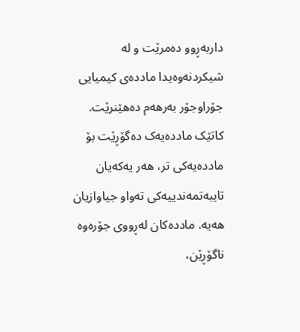داربەڕوو دەمرێت و لە شیکردنەوەیدا ماددەی کیمیایی جۆراوجۆر بەرهەم دەهێنرێت. کاتێک ماددەیەک دەگۆڕێت بۆ ماددەیەکی تر، هەر یەکەیان تایبەتمەندییەکی تەواو جیاوازیان هەیە. ماددەکان لەڕووی جۆرەوە ناگۆڕێن،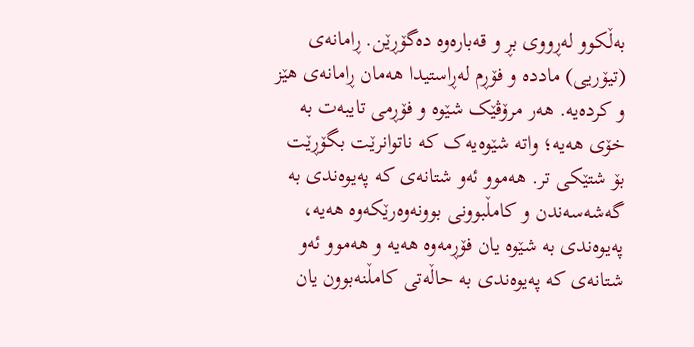بەڵکوو لەڕووی بڕ و قەبارەوە دەگۆڕێن. ڕامانەی (تیۆریی) ماددە و فۆڕم لەڕاستیدا هەمان ڕامانەی هێز و کردەیە. هەر مرۆڤێک شێوە و فۆڕمی تایبەت بە خۆی هەیە؛ واتە شێوەیەک کە ناتوانرێت بگۆڕێت بۆ شتێکی تر. هەموو ئەو شتانەی کە پەیوەندی بە گەشەسەندن و کامڵبوونی بوونەوەرێکەوە هەیە، پەیوەندی بە شێوە یان فۆڕمەوە هەیە و هەموو ئەو شتانەی کە پەیوەندی بە حاڵەتی کامڵنەبوون یان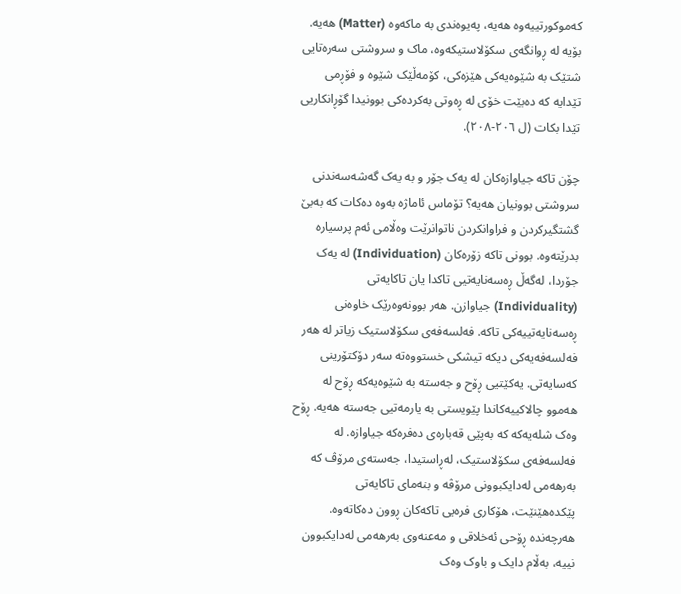کەموکورتییەوە هەیە، پەیوەندی بە ماکەوە (Matter) هەیە. بۆیە لە ڕوانگەی سکۆلاستیکەوە، ماک و سروشتی سەرەتایی شتێک بە شێوەیەکی هێزەکی، کۆمەڵێک شێوە و فۆڕمی تێدایە کە دەبێت خۆی لە ڕەوتی بەکردەکی بوونیدا گۆڕانکاریی تێدا بکات (ل ٢٠٦-٢٠٨).

چۆن تاکە جیاوازەکان لە یەک جۆر و بە یەک گەشەسەندنی سروشتی بوونیان هەیە؟ تۆماس ئاماژە بەوە دەکات کە بەبێ گشتگیرکردن و فراوانکردن ناتوانرێت وەڵامی ئەم پرسیارە بدرێتەوە. بوونی تاکە زۆرەکان (Individuation) لە یەک جۆردا، لەگەڵ ڕەسەنایەتیی تاکدا یان تاکایەتی (Individuality) جیاوازن. هەر بوونەوەرێک خاوەنی ڕەسەنایەتییەکی تاکە. فەلسەفەی سکۆلاستیک زیاتر لە هەر فەلسەفەیەکی دیکە تیشکی خستووەتە سەر دۆکتۆرینی کەسایەتی. یەکێتیی ڕۆح و جەستە بە شێوەیەکە ڕۆح لە هەموو چالاکییەکاندا پێویستی بە یارمەتیی جەستە هەیە. ڕۆح وەک شلەیەکە کە بەپێی قەبارەی دەفرەکە جیاوازە. لە فەلسەفەی سکۆلاستیک، لەڕاستیدا، جەستەی مرۆڤ کە بەرهەمی لەدایکبوونی مرۆڤە و بنەمای تاکایەتی پێکدەهێنێت، هۆکاری فرەیی تاکەکان ڕوون دەکاتەوە. هەرچەندە ڕۆحی ئەخلاقی و مەعنەوی بەرهەمی لەدایکبوون نییە، بەڵام دایک و باوک وەک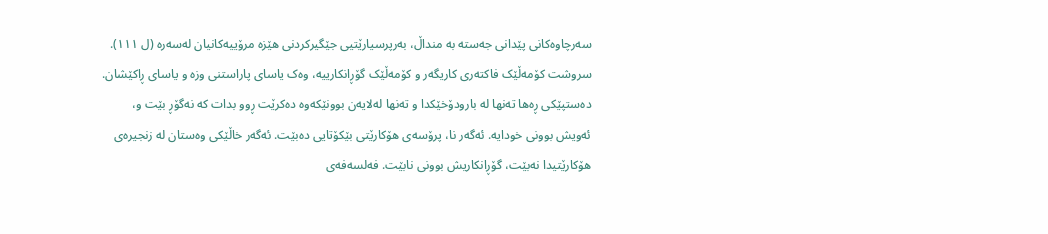سەرچاوەکانی پێدانی جەستە بە منداڵ، بەرپرسیارێتیی جێگیرکردنی هێزە مرۆییەکانیان لەسەرە (ل ١١١). سروشت کۆمەڵێک فاکتەری کاریگەر و کۆمەڵێک گۆڕانکارییە، وەک یاسای پاراستنی وزە و یاسای ڕاکێشان. دەستپێکی ڕەها تەنها لە بارودۆخێکدا و تەنها لەلایەن بوونێکەوە دەکرێت ڕوو بدات کە نەگۆڕ بێت و، ئەویش بوونی خودایە. ئەگەر نا، پرۆسەی هۆکارێتی بێکۆتایی دەبێت. ئەگەر خاڵێکی وەستان لە زنجیرەی هۆکارێتیدا نەبێت، گۆڕانکاریش بوونی نابێت. فەلسەفەی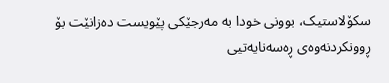سکۆلاستیک، بوونی خودا بە مەرجێکی پێویست دەزانێت بۆ ڕوونکردنەوەی ڕەسەنایەتیی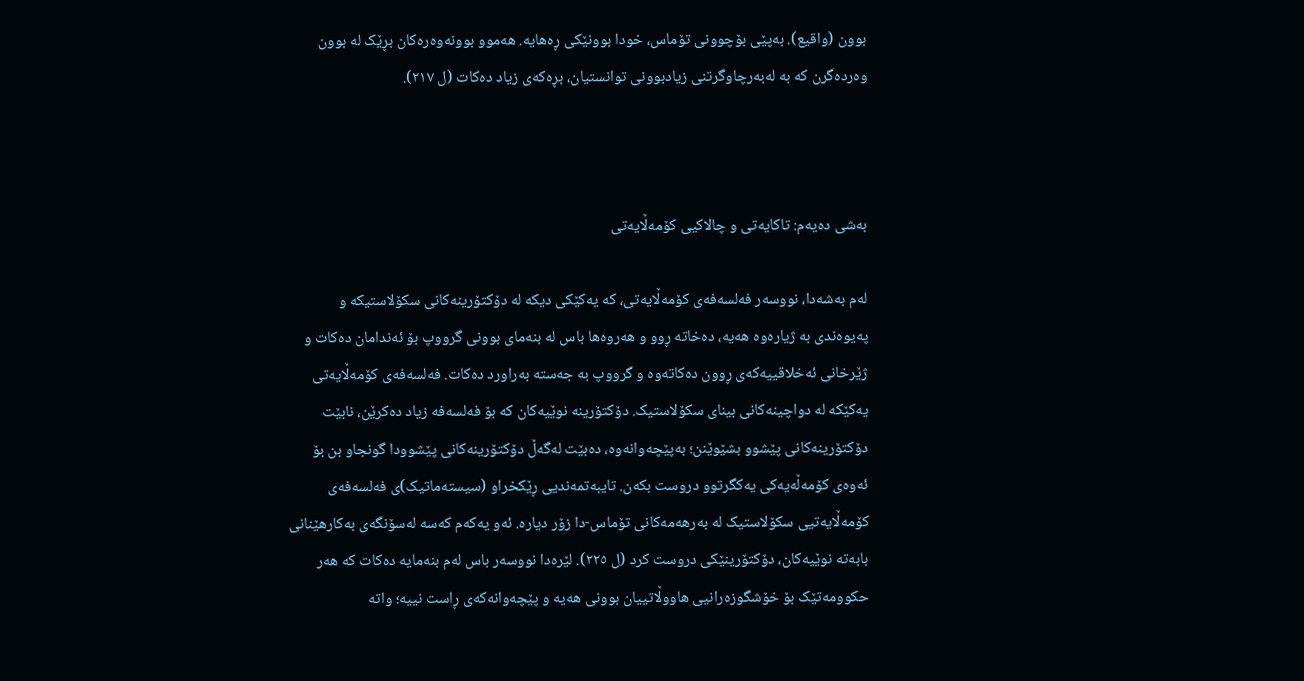بوون (واقیع). بەپێی بۆچوونی تۆماس، خودا بوونێکی ڕەهایە. هەموو بوونەوەرەکان بڕێک لە بوون وەردەگرن کە بە لەبەرچاوگرتنی زیادبوونی توانستیان، بڕەکەی زیاد دەکات (ل ٢١٧).



بەشی دەیەم: تاکایەتی و چالاکیی کۆمەڵایەتی

لەم بەشەدا، نووسەر فەلسەفەی کۆمەڵایەتی، کە یەکێکی دیکە لە دۆکتۆرینەکانی سکۆلاستیکە و پەیوەندی بە ژیارەوە هەیە، دەخاتە ڕوو و هەروەها باس لە بنەمای بوونی گرووپ بۆ ئەندامان دەکات و ژێرخانی ئەخلاقییەکەی ڕوون دەکاتەوە و گرووپ بە جەستە بەراورد دەکات. فەلسەفەی کۆمەڵایەتی یەکێکە لە دواچینەکانی بینای سکۆلاستیک. دۆکتۆرینە نوێیەکان کە بۆ فەلسەفە زیاد دەکرێن، نابێت دۆکتۆرینەکانی پێشوو بشێوێنن؛ بەپێچەوانەوە، دەبێت لەگەڵ دۆکتۆرینەکانی پێشوودا گونجاو بن بۆ ئەوەی کۆمەڵەیەکی یەکگرتوو دروست بکەن. تایبەتمەندیی ڕێکخراو (سیستەماتیک)ی فەلسەفەی کۆمەڵایەتیی سکۆلاستیک لە بەرهەمەکانی تۆماس-دا زۆر دیارە. ئەو یەکەم کەسە لەسۆنگەی بەکارهێنانی بابەتە نوێیەکان، دۆکتۆرینێکی دروست کرد (ل ٢٢٥). لێرەدا نووسەر باس لەم بنەمایە دەکات کە هەر حکوومەتێک بۆ خۆشگوزەرانیی هاووڵاتییان بوونی هەیە و پێچەوانەکەی ڕاست نییە؛ واتە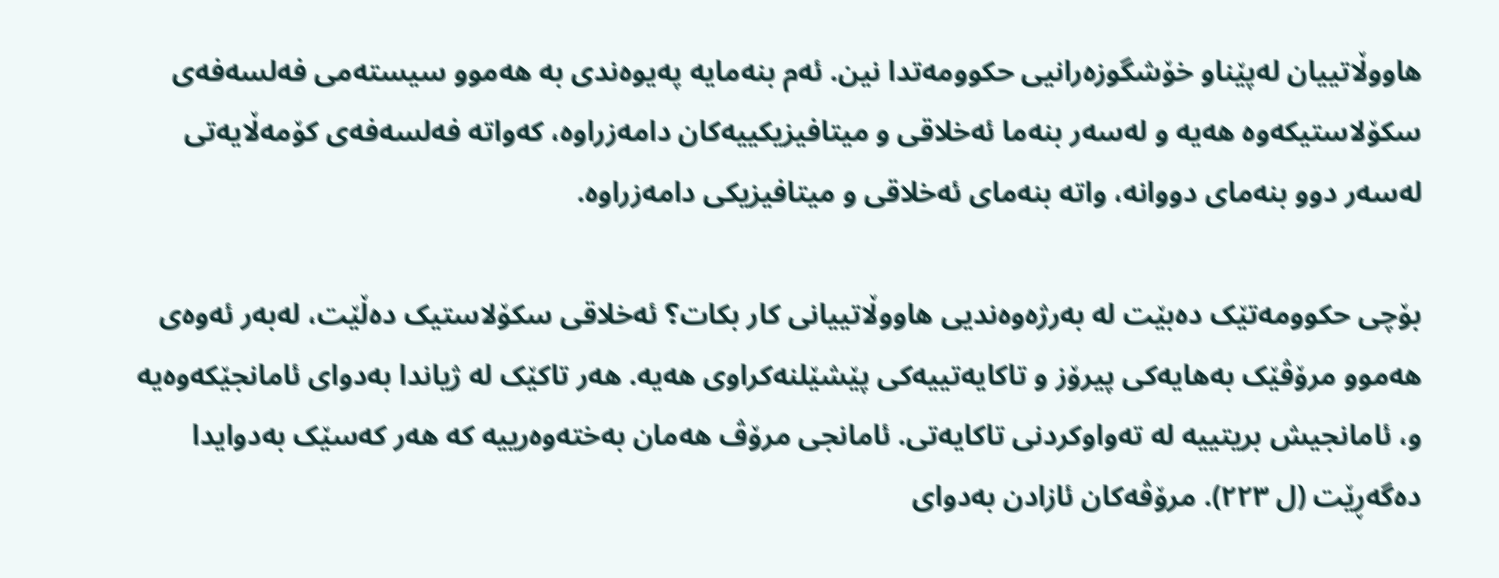هاووڵاتییان لەپێناو خۆشگوزەرانیی حکوومەتدا نین. ئەم بنەمایە پەیوەندی بە هەموو سیستەمی فەلسەفەی سکۆلاستیکەوە هەیە و لەسەر بنەما ئەخلاقی و میتافیزیکییەکان دامەزراوە، کەواتە فەلسەفەی کۆمەڵایەتی لەسەر دوو بنەمای دووانە، واتە بنەمای ئەخلاقی و میتافیزیکی دامەزراوە.

بۆچی حکوومەتێک دەبێت لە بەرژەوەندیی هاووڵاتییانی کار بکات؟ ئەخلاقی سکۆلاستیک دەڵێت، لەبەر ئەوەی هەموو مرۆڤێک بەهایەکی پیرۆز و تاکایەتییەکی پێشێلنەکراوی هەیە. هەر تاکێک لە ژیاندا بەدوای ئامانجێکەوەیە و، ئامانجیش بریتییە لە تەواوکردنی تاکایەتی. ئامانجی مرۆڤ هەمان بەختەوەرییە کە هەر کەسێک بەدوایدا دەگەڕێت (ل ٢٢٣). مرۆڤەکان ئازادن بەدوای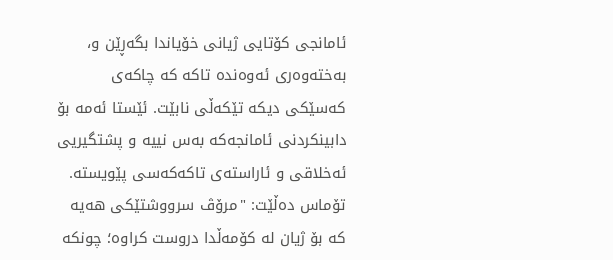ئامانجی کۆتایی ژیانی خۆیاندا بگەڕێن و، بەختەوەری ئەوەندە تاکە کە چاکەی کەسێکی دیکە تێکەڵی نابێت. ئێستا ئەمە بۆ دابینکردنی ئامانجەکە بەس نییە و پشتگیریی ئەخلاقی و ئاراستەی تاکەکەسی پێویستە. تۆماس دەڵێت: "مرۆڤ سرووشتێکی هەیە کە بۆ ژیان لە کۆمەڵدا دروست کراوە؛ چونکە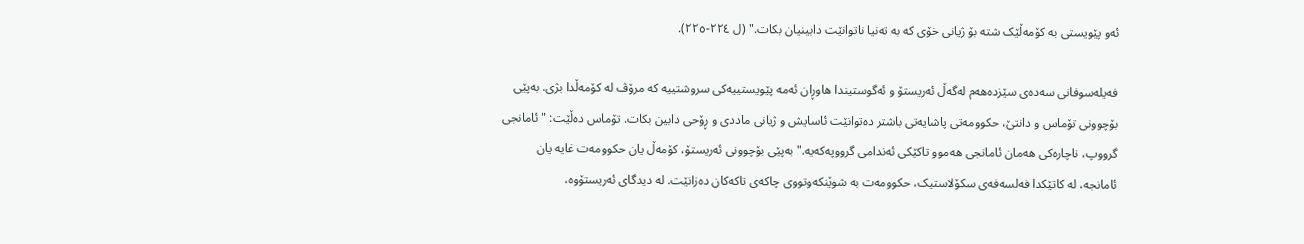ئەو پێویستی بە کۆمەڵێک شتە بۆ ژیانی خۆی کە بە تەنیا ناتوانێت دابینیان بکات." (ل ٢٢٤-٢٢٥).

فەیلەسوفانی سەدەی سێزدەهەم لەگەڵ ئەریستۆ و ئەگوستیندا هاوڕان ئەمە پێویستییەکی سروشتییە کە مرۆڤ لە کۆمەڵدا بژی. بەپێی بۆچوونی تۆماس و دانتێ، حکوومەتی پاشایەتی باشتر دەتوانێت ئاسایش و ژیانی ماددی و ڕۆحی دابین بکات. تۆماس دەڵێت: "ئامانجی گرووپ، ناچارەکی هەمان ئامانجی هەموو تاکێکی ئەندامی گرووپەکەیە." بەپێی بۆچوونی ئەریستۆ، کۆمەڵ یان حکوومەت غایە یان ئامانجە، لە کاتێکدا فەلسەفەی سکۆلاستیک، حکوومەت بە شوێنکەوتووی چاکەی تاکەکان دەزانێت. لە دیدگای ئەریستۆوە،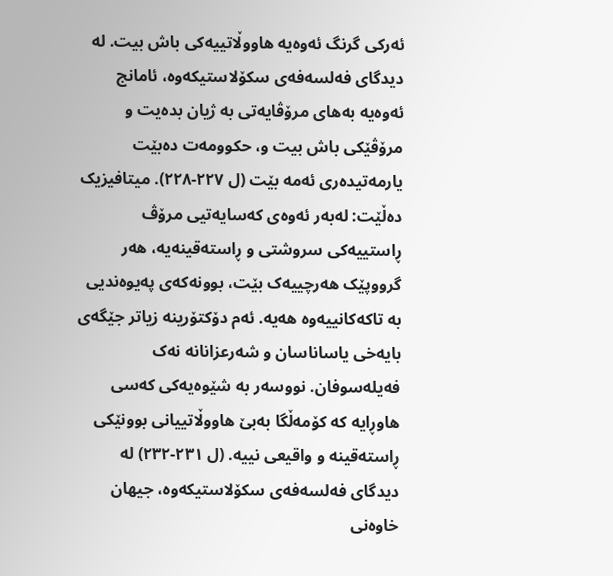ئەرکی گرنگ ئەوەیە هاووڵاتییەکی باش بیت. لە دیدگای فەلسەفەی سکۆلاستیکەوە، ئامانج ئەوەیە بەهای مرۆڤایەتی بە ژیان بدەیت و مرۆڤێکی باش بیت و، حکوومەت دەبێت یارمەتیدەری ئەمە بێت (ل ٢٢٧-٢٢٨). میتافیزیک دەڵێت: لەبەر ئەوەی کەسایەتیی مرۆڤ ڕاستییەکی سروشتی و ڕاستەقینەیە، هەر گرووپێک هەرچییەک بێت، بوونەکەی پەیوەندیی بە تاکەکانییەوە هەیە. ئەم دۆکتۆرینە زیاتر جێگەی بایەخی یاساناسان و شەرعزانانە نەک فەیلەسوفان. نووسەر بە شێوەیەکی کەسی هاوڕایە کە کۆمەڵگا بەبێ هاووڵاتییانی بوونێکی ڕاستەقینە و واقیعی نییە. (ل ٢٣١-٢٣٢) لە دیدگای فەلسەفەی سکۆلاستیکەوە، جیهان خاوەنی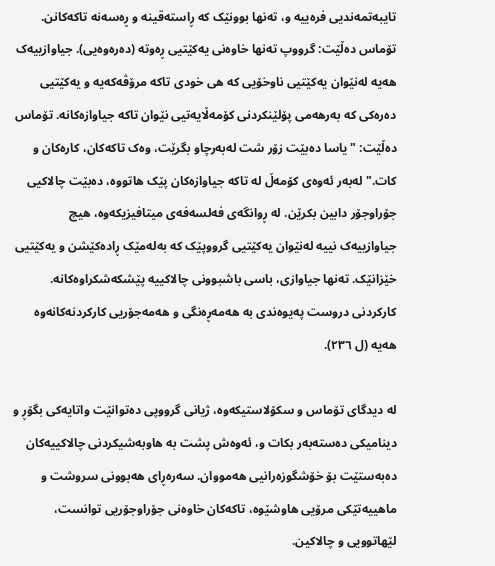تایبەتمەندیی فرەییە و، تەنها بوونێک کە ڕاستەقینە و ڕەسەنە تاکەکانن. تۆماس دەڵێت: گرووپ تەنها خاوەنی یەکێتیی ڕەوتە (دەرەوەیی). جیاوازییەک هەیە لەنێوان یەکێتیی ناوخۆیی کە هی خودی تاکە مرۆڤەکەیە و یەکێتیی دەرەکی کە بەرهەمی پۆلێنکردنی کۆمەڵایەتیی نێوان تاکە جیاوازەکانە. تۆماس دەڵێت: "یاسا دەبێت زۆر شت لەبەرچاو بگرێت، وەک تاکەکان، کارەکان و کات." لەبەر ئەوەی کۆمەڵ لە تاکە جیاوازەکان پێک هاتووە، دەبێت چالاکیی جۆراوجۆر دابین بکرێن. لە ڕوانگەی فەلسەفەی میتافیزیکەوە، هیچ جیاوازییەک نییە لەنێوان یەکێتیی گرووپێک کە بەلەمێک ڕادەکێشن و یەکێتیی خێزانێک. تەنها جیاوازی، باسی باشبوونی چالاکییە پێشکەشکراوەکانە. کارکردنی دروست پەیوەندی بە هەمەڕەنگی و هەمەجۆریی کارکردنەکانەوە هەیە (ل ٢٣٦).

لە دیدگای تۆماس و سکۆلاستیکەوە، ژیانی گرووپی دەتوانێت واتایەکی بگۆڕ و دینامیکی دەستەبەر بکات و، ئەوەش پشت بە هاوبەشیکردنی چالاکییەکان دەبەستێت بۆ خۆشگوزەرانیی هەمووان. سەرەڕای هەبوونی سروشت و ماهییەتێکی مرۆیی هاوشێوە، تاکەکان خاوەنی جۆراوجۆریی توانست، لێهاتوویی و چالاکین.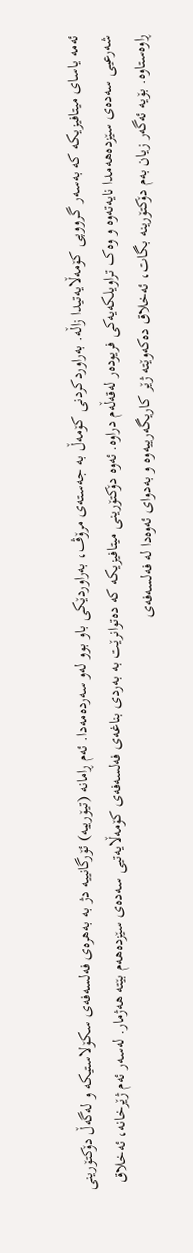ئەمە یاسای میتافیزیکە کە بەسەر گرووپی کۆمەڵایەتیدا زاڵە. بەراوردکردنی کۆمەڵ بە جەستەی مرۆڤ، بەراوردێکی باو بوو لەو سەردەمەدا. ئەم ڕامانە (تیۆرییە) ئۆرگانییە دژ بە بەهرەی فەلسەفەی سکۆلاستیکە و لەگەڵ دۆکتۆرینی شەرعیی سەدەی سێزدەهەمدا نایەتەوە و وەک تراویلکەیەکی فریودەر لەقەڵەم دراوە. ئەوە دۆکتۆرینی میتافیزیکە کە دەتوانرێت بە بەردی بناغەی فەلسەفەی کۆمەڵایەتیی سەدەی سێزدەهەم بێتە هەژمار. لەسەر ئەم ژێرخانە، ئەخلاق ڕاوەستاوە. بۆیە ئەگەر زیان بەم دۆکتۆرینە بگات، ئەخلاق دەکەوێتە ژێر کاریگەرییەوە و بەدوای ئەوەدا لە فەلسەفەی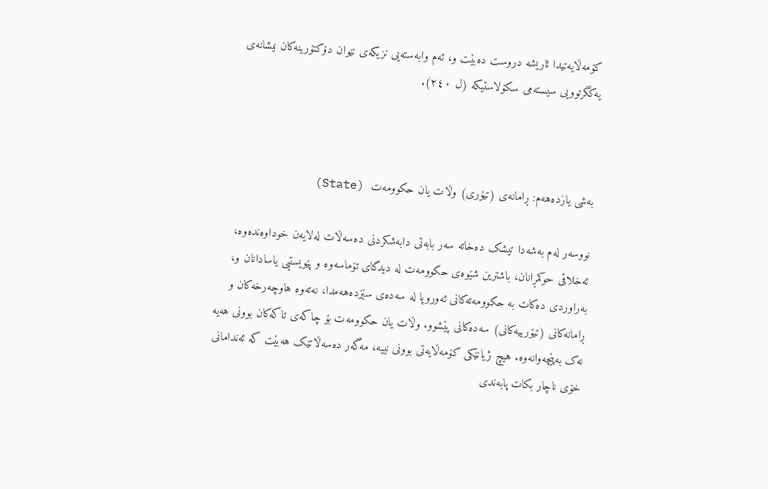کۆمەڵایەتیدا ئاریشە دروست دەبێت و، ئەم وابەستەیی نزیکەی نێوان دۆکتۆرینەکان نیشانەی یەکگرتوویی سیستەمی سکۆلاستیکە (ل ٢٤٠).



بەشی یازدەهەم: ڕامانەی (تیۆری) وڵات یان حکوومەت  (State)

نووسەر لەم بەشەدا تیشک دەخاتە سەر بابەتی دابەشکردنی دەسەڵات لەلایەن خوداوەندەوە، ئەخلاقی حوکمڕانان، باشترین شێوەی حکوومەت لە دیدگای تۆماسەوە و پێویستیی یاسادانان و، بەراوردی دەکات بە حکوومەتەکانی ئەوروپا لە سەدەی سێزدەهەمدا، نەتەوە هاوچەرخەکان و ڕامانەکانی (تیۆرییەکانی) سەدەکانی پێشوو. وڵات یان حکوومەت بۆ چاکەی تاکەکان بوونی هەیە نەک بەپێچەوانەوە. هیچ ژیانێکی کۆمەڵایەتی بوونی نییە، مەگەر دەسەڵاتێک هەبێت کە ئەندامانی خۆی ناچار بکات پابەندی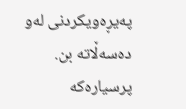پەیڕەویکردنی لەو دەسەڵاتە بن. پرسیارەکە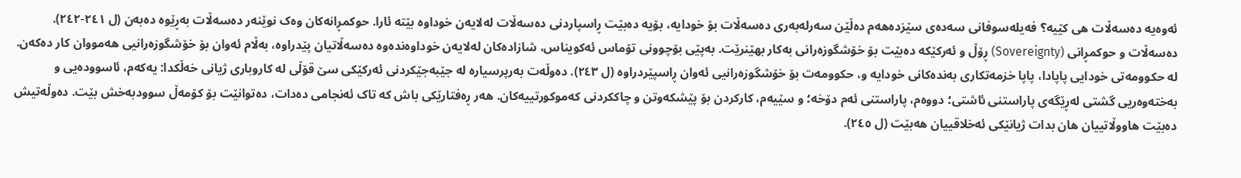ئەوەیە دەسەڵات هی کێیە؟ فەیلەسوفانی سەدەی سێزدەهەم دەڵێن سەرلەبەری دەسەڵات بۆ خودایە، بۆیە دەبێت ڕاسپاردنی دەسەڵات لەلایەن خوداوە بێتە ئارا. حوکمڕانەکان وەک نوێنەر دەسەڵات بەڕێوە دەبەن (ل ٢٤١-٢٤٢). دەسەڵات و حوکمڕانی (Sovereignty) ڕۆڵ و ئەرکێکە دەبێت بۆ خۆشگوزەرانی بەکار بهێنرێت. بەپێی بۆچوونی تۆماس ئەکویناس، شازادەکان لەلایەن خوداوەندەوە دەسەڵاتیان پێدراوە، بەڵام ئەوان بۆ خۆشگوزەرانیی هەمووان کار دەکەن. لە حکوومەتی خودایی پاپادا، پاپا خزمەتکاری بەندەکانی خودایە و، حکوومەت بۆ خۆشگوزەرانیی ئەوان ڕاسپێردراوە (ل ٢٤٣). دەوڵەت بەرپرسیارە لە جێبەجێکردنی ئەرکێکی سێ قۆڵی لە کاروباری ژیانی خەڵکدا: یەکەم، ئاسوودەیی و بەختەوەریی گشتی لەڕێگەی پاراستنی ئاشتی؛ دووەم، پاراستنی ئەم دۆخە؛ و سێیەم، کارکردن بۆ پێشکەوتن و چاککردنی کەموکورتییەکان. هەر ڕەفتارێکی باش کە تاک ئەنجامی دەدات، دەتوانێت بۆ کۆمەڵ سوودبەخش بێت. دەوڵەتیش دەبێت هاووڵاتییان هان بدات ژیانێکی ئەخلاقییان هەبێت (ل ٢٤٥).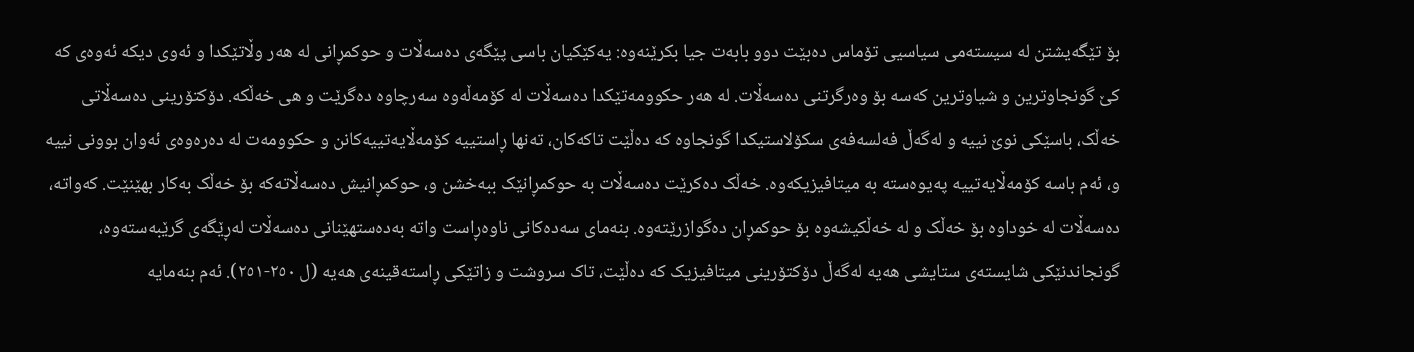بۆ تێگەیشتن لە سیستەمی سیاسیی تۆماس دەبێت دوو بابەت جیا بکرێنەوە: یەکێکیان باسی پێگەی دەسەڵات و حوکمڕانی لە هەر وڵاتێکدا و ئەوی دیکە ئەوەی کە کێ گونجاوترین و شیاوترین کەسە بۆ وەرگرتنی دەسەڵات. لە هەر حکوومەتێکدا دەسەڵات لە کۆمەڵەوە سەرچاوە دەگرێت و هی خەڵکە. دۆکتۆرینی دەسەڵاتی خەڵک، باسێکی نوێ نییە و لەگەڵ فەلسەفەی سکۆلاستیکدا گونجاوە کە دەڵێت تاکەکان، تەنها ڕاستییە کۆمەڵایەتییەکانن و حکوومەت لە دەرەوەی ئەوان بوونی نییە و، ئەم باسە کۆمەڵایەتییە پەیوەستە بە میتافیزیکەوە. خەڵک دەکرێت دەسەڵات بە حوکمڕانێک ببەخشن و، حوکمڕانیش دەسەڵاتەکە بۆ خەڵک بەکار بهێنێت. کەواتە، دەسەڵات لە خوداوە بۆ خەڵک و لە خەڵکیشەوە بۆ حوکمڕان دەگوازرێتەوە. بنەمای سەدەکانی ناوەڕاست واتە بەدەستهێنانی دەسەڵات لەڕێگەی گرێبەستەوە، گونجاندنێکی شایستەی ستایشی هەیە لەگەڵ دۆکتۆرینی میتافیزیک کە دەڵێت، تاک سروشت و زاتێکی ڕاستەقینەی هەیە (ل ٢٥٠-٢٥١). ئەم بنەمایە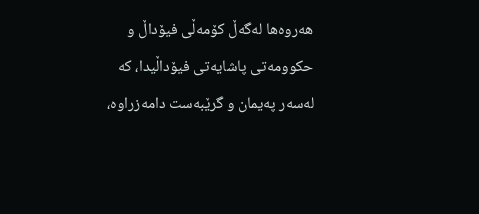هەروەها لەگەڵ کۆمەڵی فیۆداڵ و حکوومەتی پاشایەتی فیۆداڵیدا، کە لەسەر پەیمان و گرێبەست دامەزراوە،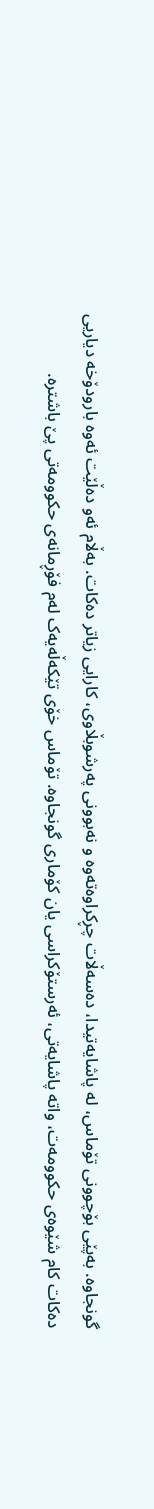گونجاوە. بەپێی بۆچوونی تۆماس، لە پاشایەتیدا، دەسەڵات چڕکراوەتەوە و نەبوونی پەرشوبڵاوی، کارایی زیاتر دەکات. بەڵام ئەو دەڵێت ئەوە بارودۆخە دیاریی دەکات کام شێوەی حکوومەت، واتە پاشایەتی، ئەرستۆکراسی یان کۆماری گونجاوە. تۆماس خۆی تێکەڵەیەک لەم فۆڕمانەی حکوومەتی پێ باشترە.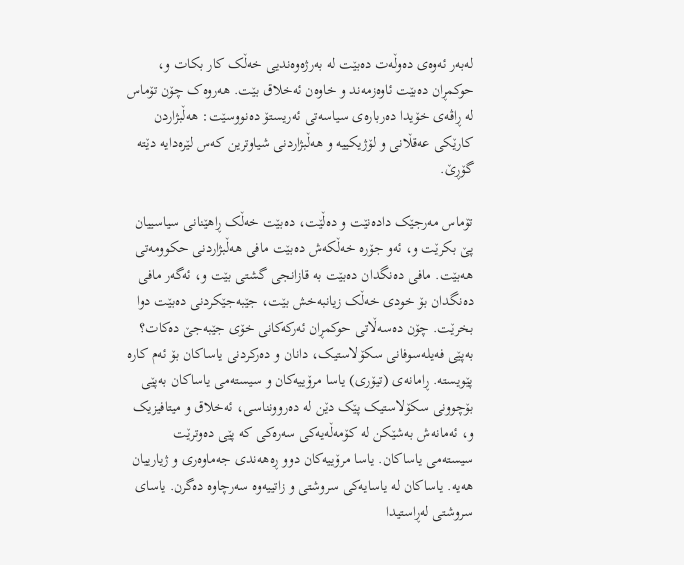لەبەر ئەوەی دەوڵەت دەبێت لە بەرژەوەندیی خەڵک کار بکات و، حوکمڕان دەبێت ئاوەزمەند و خاوەن ئەخلاق بێت. هەروەک چۆن تۆماس لە ڕاڤەی خۆیدا دەربارەی سیاسەتی ئەریستۆ دەنووسێت: هەڵبژاردن کارێکی عەقڵانی و لۆژیکییە و هەڵبژاردنی شیاوترین کەس لێرەدایە دێتە گۆڕێ.

تۆماس مەرجێک دادەنێت و دەڵێت، دەبێت خەڵک ڕاهێنانی سیاسییان پێ بکرێت و، ئەو جۆرە خەڵکەش دەبێت مافی هەڵبژاردنی حکوومەتی هەبێت. مافی دەنگدان دەبێت بە قازانجی گشتی بێت و، ئەگەر مافی دەنگدان بۆ خودی خەڵک زیانبەخش بێت، جێبەجێکردنی دەبێت دوا بخرێت. چۆن دەسەڵاتی حوکمڕان ئەرکەکانی خۆی جێبەجێ دەکات؟ بەپێی فەیلەسوفانی سکۆلاستیک، دانان و دەرکردنی یاساکان بۆ ئەم کارە پێویستە. ڕامانەی (تیۆری) یاسا مرۆییەکان و سیستەمی یاساکان بەپێی بۆچوونی سکۆلاستیک پێک دێن لە دەروونناسی، ئەخلاق و میتافیزیک و، ئەمانەش بەشێکن لە کۆمەڵەیەکی سەرەکی کە پێی دەوترێت سیستەمی یاساکان. یاسا مرۆییەکان دوو ڕەهەندی جەماوەری و ژیارییان هەیە. یاساکان لە یاسایەکی سروشتی و زاتییەوە سەرچاوە دەگرن. یاسای سروشتی لەڕاستیدا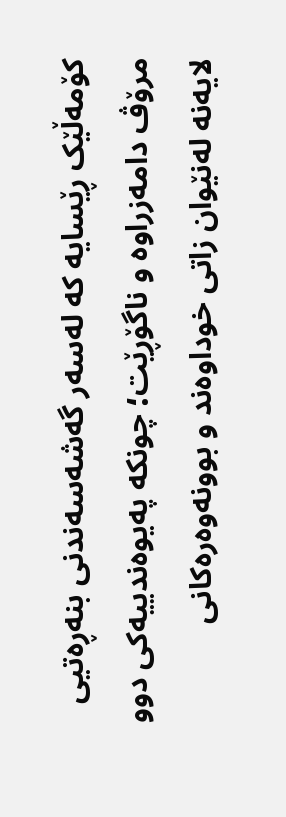کۆمەڵێک ڕێسایە کە لەسەر گەشەسەندنی بنەڕەتیی مرۆڤ دامەزراوە و ناگۆڕێت؛ چونکە پەیوەندییەکی دوو لایەنە لەنێوان زاتی خوداوەند و بوونەوەرەکانی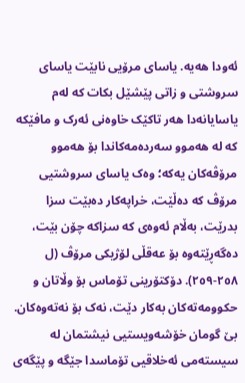ئەودا هەیە. یاسای مرۆیی نابێت یاسای سروشتی و زاتی پێشێل بکات کە لەم یاسایانەدا هەر تاکێک خاوەنی ئەرک و مافێکە کە لە هەموو سەردەمەکاندا بۆ هەموو مرۆڤەکان یەکە؛ وەک یاسای سروشتیی مرۆڤ کە دەڵێت، خراپەکار دەبێت سزا بدرێت، بەڵام ئەوەی کە سزاکە چۆن بێت، دەگەڕێتەوە بۆ عەقڵی لۆژیکی مرۆڤ (ل ٢٥٨-٢٥٩). دۆکتۆرینی تۆماس بۆ وڵاتان و حکوومەتەکان بەکار دێت، نەک بۆ نەتەوەکان. بێ گومان خۆشەویستیی نیشتمان لە سیستەمی ئەخلاقیی تۆماسدا جێگە و پێگەی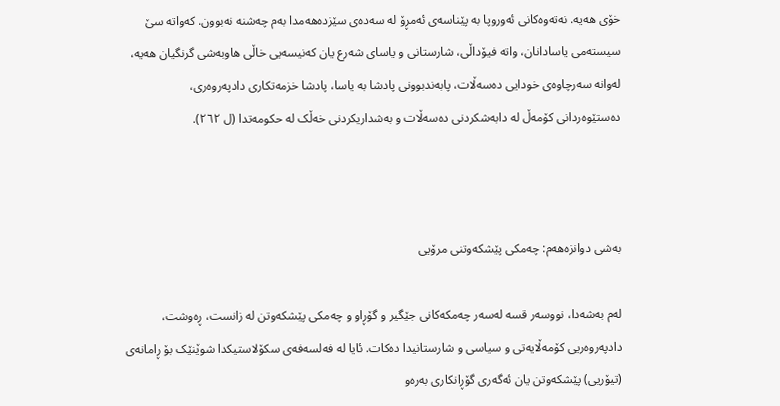خۆی هەیە. نەتەوەکانی ئەوروپا بە پێناسەی ئەمڕۆ لە سەدەی سێزدەهەمدا بەم چەشنە نەبوون. کەواتە سێ سیستەمی یاسادانان، واتە فیۆداڵی، شارستانی و یاسای شەرع یان کەنیسەیی خاڵی هاوبەشی گرنگیان هەیە، لەوانە سەرچاوەی خودایی دەسەڵات، پابەندبوونی پادشا بە یاسا، پادشا خزمەتکاری دادپەروەری، دەستێوەردانی کۆمەڵ لە دابەشکردنی دەسەڵات و بەشداریکردنی خەڵک لە حکومەتدا (ل ٢٦٢).



بەشی دوانزەهەم: چەمکی پێشکەوتنی مرۆیی

لەم بەشەدا، نووسەر قسە لەسەر چەمکەکانی جێگیر و گۆڕاو و چەمکی پێشکەوتن لە زانست، ڕەوشت، دادپەروەریی کۆمەڵایەتی و سیاسی و شارستانیدا دەکات. ئایا لە فەلسەفەی سکۆلاستیکدا شوێنێک بۆ ڕامانەی (تیۆریی) پێشکەوتن یان ئەگەری گۆڕانکاری بەرەو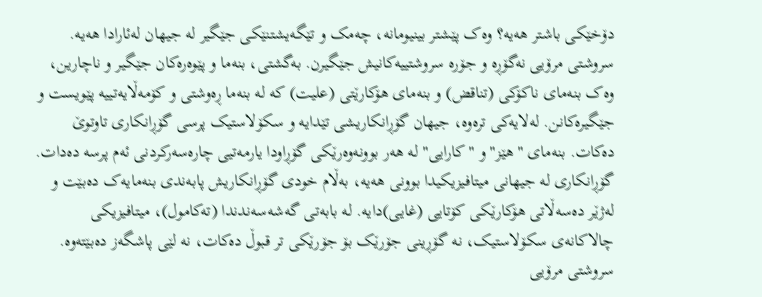دۆخێکی باشتر هەیە؟ وەک پێشتر بینیومانە، چەمک و تێگەیشتنێکی جێگیر لە جیهان لەئارادا هەیە. سروشتی مرۆیی نەگۆڕە و جۆرە سروشتییەکانیش جێگیرن. بەگشتی، بنەما و پێوەرەکان جێگیر و ناچارین، وەک بنەمای ناکۆکی (تناقض) و بنەمای هۆکارێتی (علیت) کە لە بنەما ڕەوشتی و کۆمەڵایەتییە پێویست و جێگیرەکانن. لەلایەکی ترەوە، جیهان گۆڕانکاریشی تێدایە و سکۆلاستیک پرسی گۆڕانکاری تاوتوێ دەکات. بنەمای "هێز" و "کارایی" لە هەر بوونەوەرێکی گۆڕاودا یارمەتیی چارەسەرکردنی ئەم پرسە دەدات. گۆڕانکاری لە جیهانی میتافیزیکیدا بوونی هەیە، بەڵام خودی گۆڕانکاریش پابەندی بنەمایەک دەبێت و لەژێر دەسەڵاتی هۆکارێکی کۆتایی (غایی)دایە. لە بابەتی گەشەسەندندا (تەکامول)، میتافیزیکی چالاکانەی سکۆلاستیک، نە گۆڕینی جۆرێک بۆ جۆرێکی تر قبوڵ دەکات، نە لێی پاشگەز دەبێتەوە. سروشتی مرۆیی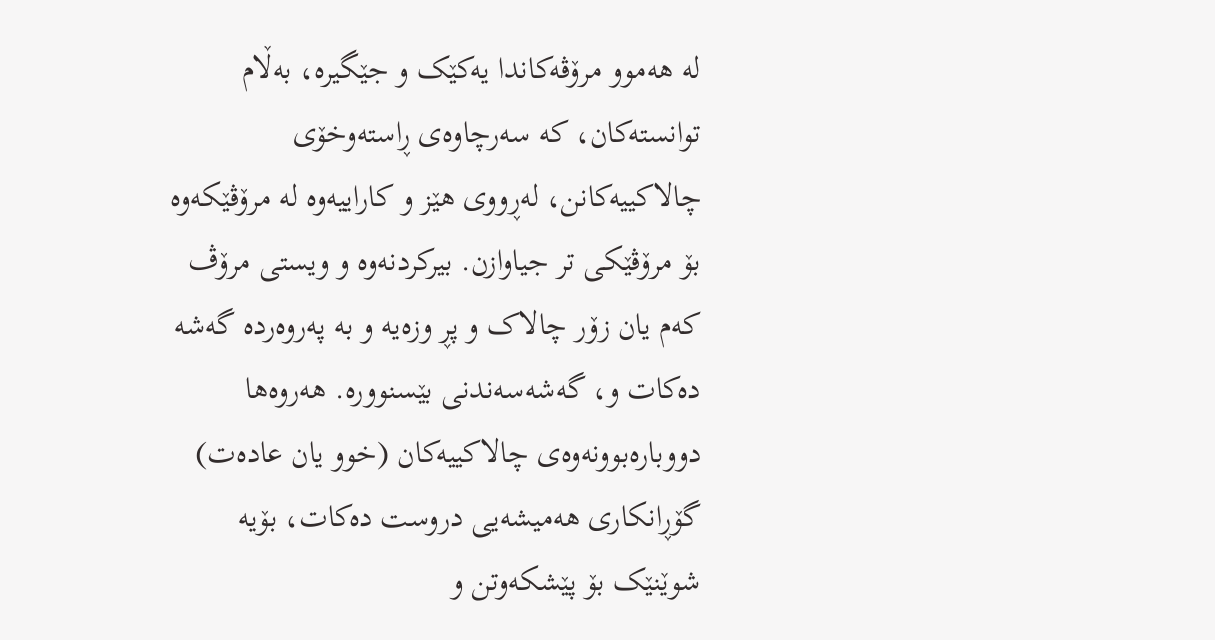لە هەموو مرۆڤەکاندا یەکێک و جێگیرە، بەڵام توانستەکان، کە سەرچاوەی ڕاستەوخۆی چالاکییەکانن، لەڕووی هێز و کاراییەوە لە مرۆڤێکەوە بۆ مرۆڤێکی تر جیاوازن. بیرکردنەوە و ویستی مرۆڤ کەم یان زۆر چالاک و پڕ وزەیە و بە پەروەردە گەشە دەکات و، گەشەسەندنی بێسنوورە. هەروەها دووبارەبوونەوەی چالاکییەکان (خوو یان عادەت) گۆڕانکاری هەمیشەیی دروست دەکات، بۆیە شوێنێک بۆ پێشکەوتن و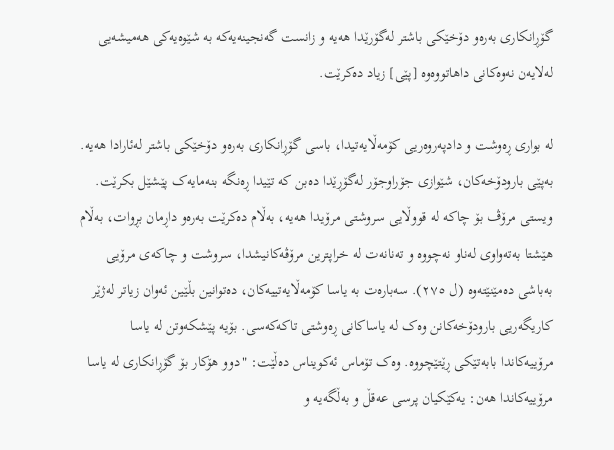گۆڕانکاری بەرەو دۆخێکی باشتر لەگۆرێدا هەیە و زانست گەنجینەیەکە بە شێوەیەکی هەمیشەیی لەلایەن نەوەکانی داهاتووەوە [پێی] زیاد دەکرێت.

لە بواری ڕەوشت و دادپەروەریی کۆمەڵایەتیدا، باسی گۆڕانکاری بەرەو دۆخێکی باشتر لەئارادا هەیە.  بەپێی بارودۆخەکان، شێوازی جۆراوجۆر لەگۆڕێدا دەبن کە تێیدا ڕەنگە بنەمایەک پێشێل بکرێت. ویستی مرۆڤ بۆ چاکە لە قووڵایی سروشتی مرۆیدا هەیە، بەڵام دەکرێت بەرەو داڕمان بڕوات، بەڵام هێشتا بەتەواوی لەناو نەچووە و تەنانەت لە خراپترین مرۆڤەکانیشدا، سروشت و چاکەی مرۆیی بەباشی دەمێنێتەوە (ل ٢٧٥). سەبارەت بە یاسا کۆمەڵایەتییەکان، دەتوانین بڵێین ئەوان زیاتر لەژێر کاریگەریی بارودۆخەکانن وەک لە یاساکانی ڕەوشتی تاکەکەسی. بۆیە پێشکەوتن لە یاسا مرۆییەکاندا بابەتێکی ڕێتێچووە. وەک تۆماس ئەکویناس دەڵێت: "دوو هۆکار بۆ گۆڕانکاری لە یاسا مرۆییەکاندا هەن: یەکێکیان پرسی عەقڵ و بەڵگەیە و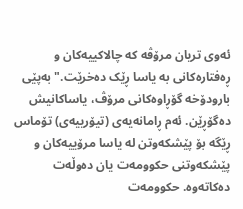ئەوی تریان مرۆڤە کە چالاکییەکان و ڕەفتارەکانی بە یاسا ڕێک دەخرێت." بەپێی بارودۆخە گۆڕاوەکانی مرۆڤ، یاساکانیش دەگۆڕێن. ئەم ڕامانەیەی (تیۆرییەی) تۆماس ڕێگە بۆ پێشکەوتن لە یاسا مرۆییەکان و پێشکەوتنی حکوومەت یان دەوڵەت دەکاتەوە. حکوومەت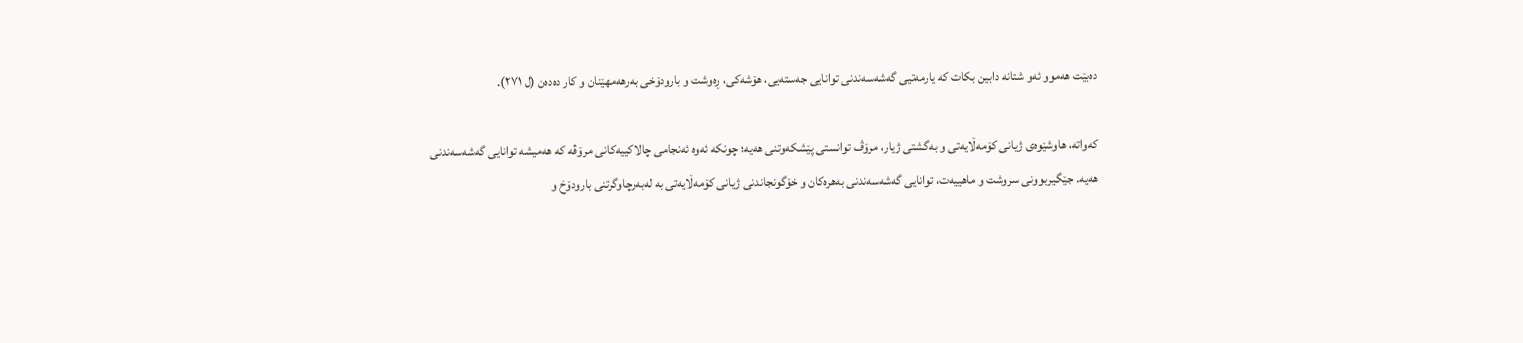دەبێت هەموو ئەو شتانە دابین بکات کە یارمەتیی گەشەسەندنی توانایی جەستەیی، هۆشەکی، ڕەوشت و بارودۆخی بەرهەمهێنان و کار دەدەن (ل ٢٧١).

کەواتە، هاوشێوەی ژیانی کۆمەڵایەتی و بەگشتی ژیار، مرۆڤ توانستی پێشکەوتنی هەیە؛ چونکە ئەوە ئەنجامی چالاکییەکانی مرۆڤە کە هەمیشە توانایی گەشەسەندنی هەیە. جێگیربوونی سروشت و ماهییەت، توانایی گەشەسەندنی بەهرەکان و خۆگونجاندنی ژیانی کۆمەڵایەتی بە لەبەرچاوگرتنی بارودۆخ و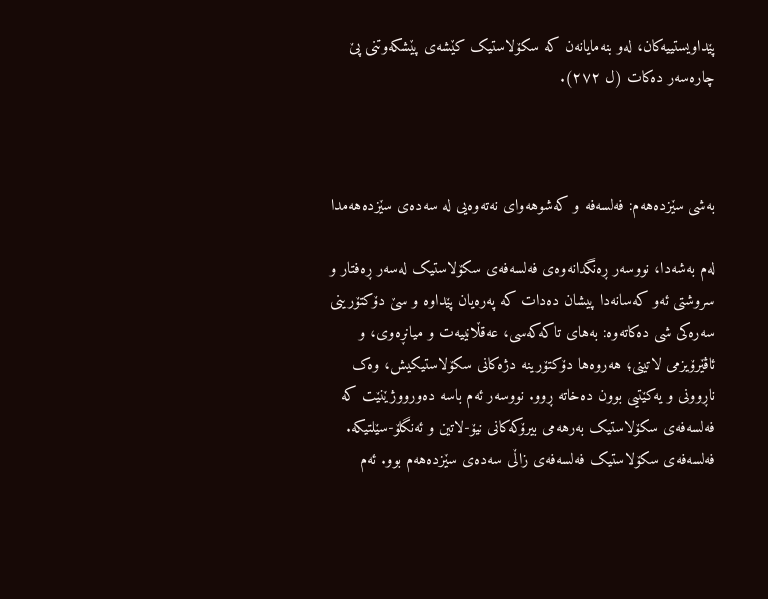پێداویستییەکان، لەو بنەمایانەن کە سکۆلاستیک کێشەی پێشکەوتنی پێ چارەسەر دەکات (ل ٢٧٢).



بەشی سێزدەهەم: فەلسەفە و کەشوهەوای نەتەوەیی لە سەدەی سێزدەهەمدا

لەم بەشەدا، نووسەر ڕەنگدانەوەی فەلسەفەی سکۆلاستیک لەسەر ڕەفتار و سروشتی ئەو کەسانەدا پیشان دەدات کە پەرەیان پێداوە و سێ دۆکتۆرینی سەرەکی شی دەکاتەوە: بەهای تاکەکەسی، عەقڵانییەت و میانڕەوی، و ئاڤێرۆیزمی لاتینی؛ هەروەها دۆکتۆرینە دژەکانی سکۆلاستیکیش، وەک ناڕوونی و یەکێتیی بوون دەخاتە ڕوو. نووسەر ئەم باسە دەورووژێنێت کە فەلسەفەی سکۆلاستیک بەرهەمی بیرۆکەکانی نیۆ-لاتین و ئەنگلۆ-سێلتیکە. فەلسەفەی سکۆلاستیک فەلسەفەی زاڵی سەدەی سێزدەهەم بوو. ئەم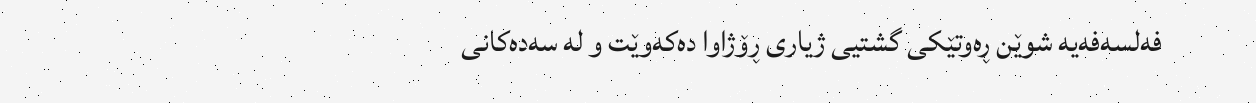فەلسەفەیە شوێن ڕەوتێکی گشتیی ژیاری ڕۆژاوا دەکەوێت و لە سەدەکانی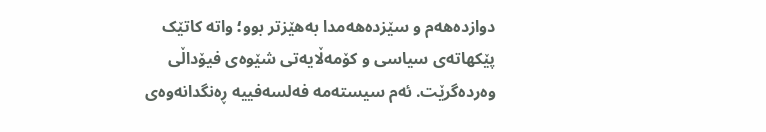دوازدەهەم و سێزدەهەمدا بەهێزتر بوو؛ واتە کاتێک پێکهاتەی سیاسی و کۆمەڵایەتی شێوەی فیۆداڵی وەردەگرێت. ئەم سیستەمە فەلسەفییە ڕەنگدانەوەی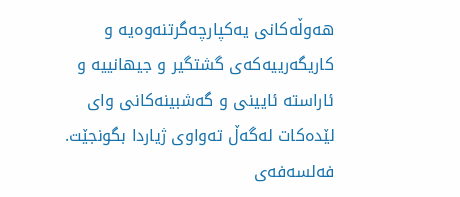هەوڵەکانی یەکپارچەگرتنەوەیە و کاریگەرییەکەی گشتگیر و جیهانییە و ئاراستە ئایینی و گەشبینەکانی وای لێدەکات لەگەڵ تەواوی ژیاردا بگونجێت. فەلسەفەی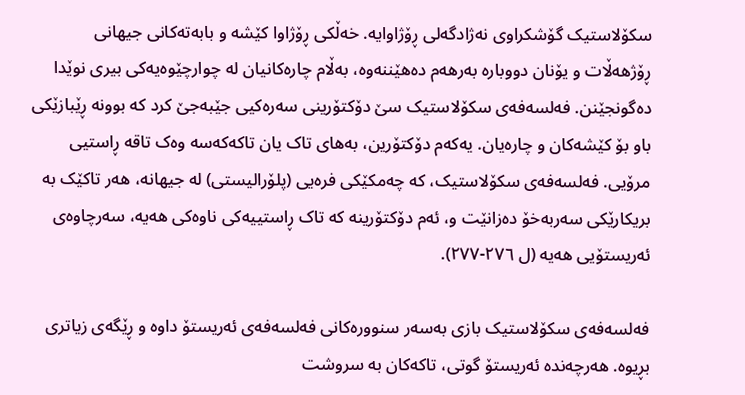سکۆلاستیک گۆشکراوی نەژادگەلی ڕۆژاوایە. خەڵکی ڕۆژاوا کێشە و بابەتەکانی جیهانی ڕۆژهەڵات و یۆنان دووبارە بەرهەم دەهێننەوە، بەڵام چارەکانیان لە چوارچێوەیەکی بیری نوێدا دەگونجێنن. فەلسەفەی سکۆلاستیک سێ دۆکتۆرینی سەرەکیی جێبەجێ کرد کە بوونە ڕێبازێکی باو بۆ کێشەکان و چارەیان. یەکەم دۆکتۆرین، بەهای تاک یان تاکەکەسە وەک تاقە ڕاستیی مرۆیی. فەلسەفەی سکۆلاستیک، کە چەمکێکی فرەیی (پلۆرالیستی) لە جیهانە، هەر تاکێک بە بریکارێکی سەربەخۆ دەزانێت و، ئەم دۆکتۆرینە کە تاک ڕاستییەکی ناوەکی هەیە، سەرچاوەی ئەریستۆیی هەیە (ل ٢٧٦-٢٧٧).

فەلسەفەی سکۆلاستیک بازی بەسەر سنوورەکانی فەلسەفەی ئەریستۆ داوە و ڕێگەی زیاتری بڕیوە. هەرچەندە ئەریستۆ گوتی، تاکەکان بە سروشت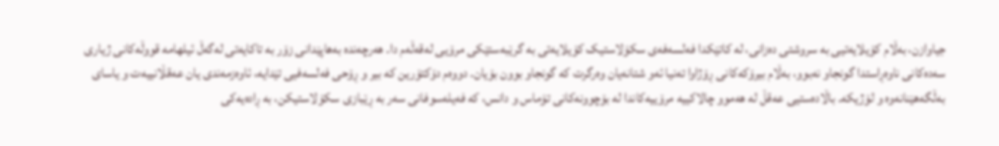جیاوازن، بەڵام کۆیلایەتیی بە سروشتی دەزانی، لە کاتێکدا فەلسەفەی سکۆلاستیک کۆیلایەتی بە گرێبەستێکی مرۆیی لەقەڵەم دا. هەرچەندە بەهاپێدانی زۆر بە تاکایەتی لەگەڵ ئیلهامە قووڵەکانی ژیاری سەدەکانی ناوەڕاستدا گونجاو نەبوو، بەڵام بیرۆکەکانی ڕۆژاوا تەنیا ئەو شتانەیان وەرگرت کە گونجاو بوون بۆیان. دووەم دۆکتۆرین کە بیر و ڕۆحی فەلسەفیی تێدایە، ئاوەزمەندی یان عەقڵانییەت و یاسای بەڵگەهێنانەوە و لۆژیکە. باڵادەستیی عەقڵ لە هەموو چالاکییە مرۆییەکاندا لە بۆچوونەکانی تۆماس و دانس، کە فەیلەسوفانی سەر بە ڕێبازی سکۆلاستیکن، بە ڕادەیەکی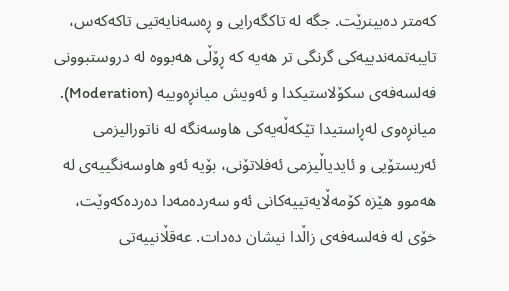کەمتر دەبینرێت. جگە لە تاکگەرایی و ڕەسەنایەتیی تاکەکەس، تایبەتمەندییەکی گرنگی تر هەیە کە ڕۆڵی هەبووە لە دروستبوونی فەلسەفەی سکۆلاستیکدا و ئەویش میانڕەوییە (Moderation). میانڕەوی لەڕاستیدا تێکەڵەیەکی هاوسەنگە لە ناتورالیزمی ئەریستۆیی و ئایدیاڵیزمی ئەفلاتۆنی، بۆیە ئەو هاوسەنگییەی لە هەموو هێزە کۆمەڵایەتییەکانی ئەو سەردەمەدا دەردەکەوێت، خۆی لە فەلسەفەی زاڵدا نیشان دەدات. عەقڵانییەتی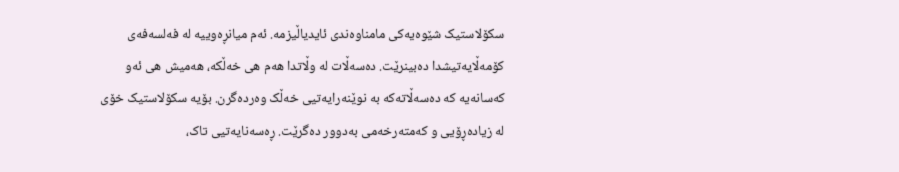سکۆلاستیک شێوەیەکی مامناوەندی ئایدیاڵیزمە. ئەم میانڕەوییە لە فەلسەفەی کۆمەڵایەتیشدا دەبینرێت. دەسەڵات لە وڵاتدا هەم هی خەڵکە، هەمیش هی ئەو کەسانەیە کە دەسەڵاتەکە بە نوێنەرایەتیی خەڵک وەردەگرن. بۆیە سکۆلاستیک خۆی لە زیادەڕۆیی و کەمتەرخەمی بەدوور دەگرێت. ڕەسەنایەتیی تاک،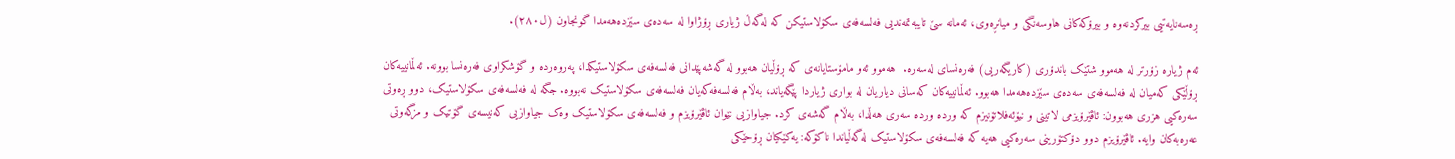ڕەسەنایەتیی بیرکردنەوە و بیرۆکەکانی هاوسەنگی و میانڕەوی، ئەمانە سێ تایبەتمەندیی فەلسەفەی سکۆلاستیکن کە لەگەڵ ژیاری ڕۆژاوا لە سەدەی سێزدەهەمدا گونجاون (ل٢٨٠).

ئەم ژیارە زۆرتر لە هەموو شتێک باندۆری (کاریگەریی) فەرەنسای لەسەرە.  هەموو ئەو مامۆستایانەی کە ڕۆڵیان هەبوو لە گەشەپێدانی فەلسەفەی سکۆلاستیکدا، پەروەردە و گۆشکراوی فەرەنسا بوونە. ئەڵمانییەکان ڕۆڵێکی کەمیان لە فەلسەفەی سەدەی سێزدەهەمدا هەبوو. ئەڵمانییەکان کەسانی دیاریان لە بواری ژیاردا پێگەیاند، بەڵام فەلسەفەکەیان فەلسەفەی سکۆلاستیک نەبووە. جگە لە فەلسەفەی سکۆلاستیک، دوو ڕەوتی سەرەکیی هزری هەبوون: ئاڤێرۆیزمی لاتینی و نیۆئەفلاتۆنیزم کە وردە وردە سەری هەڵدا، بەڵام گەشەی کرد. جیاوازیی نێوان ئاڤێرۆیزم و فەلسەفەی سکۆلاستیک وەک جیاوازیی کەنیسەی گۆتیک و مزگەوتی عەرەبەکان وایە. ئاڤێرۆیزم دوو دۆکتۆرینی سەرەکیی هەیە کە فەلسەفەی سکۆلاستیک لەگەڵیاندا ناکۆکە: یەکێکیان ڕۆحێکی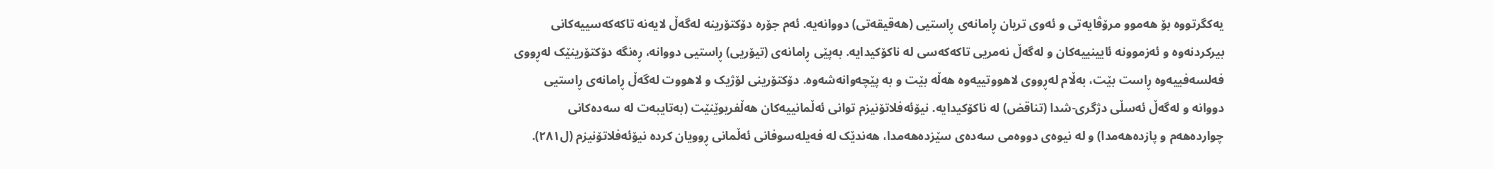یەکگرتووە بۆ هەموو مرۆڤایەتی و ئەوی تریان ڕامانەی ڕاستیی (هەقیقەتی) دووانەیە. ئەم جۆرە دۆکتۆرینە لەگەڵ لایەنە تاکەکەسییەکانی بیرکردنەوە و ئەزموونە ئایینییەکان و لەگەڵ نەمریی تاکەکەسی لە ناکۆکیدایە. بەپێی ڕامانەی (تیۆریی) ڕاستیی دووانە، ڕەنگە دۆکتۆرینێک لەڕووی فەلسەفییەوە ڕاست بێت، بەڵام لەڕووی لاهووتییەوە هەڵە بێت و بە پێچەوانەشەوە. دۆکتۆرینی لۆژیک و لاهووت لەگەڵ ڕامانەی ڕاستیی دووانە و لەگەڵ ئەسڵی دژگری-شدا (تناقض) لە ناکۆکیدایە. نیۆئەفلاتۆنیزم توانی ئەڵمانییەکان هەڵفریوێنێت (بەتایبەت لە سەدەکانی چواردەهەم و پازدەهەمدا) و لە نیوەی دووەمی سەدەی سێزدەهەمدا، هەندێک لە فەیلەسوفانی ئەڵمانی ڕوویان کردە نیۆئەفلاتۆنیزم (ل٢٨١).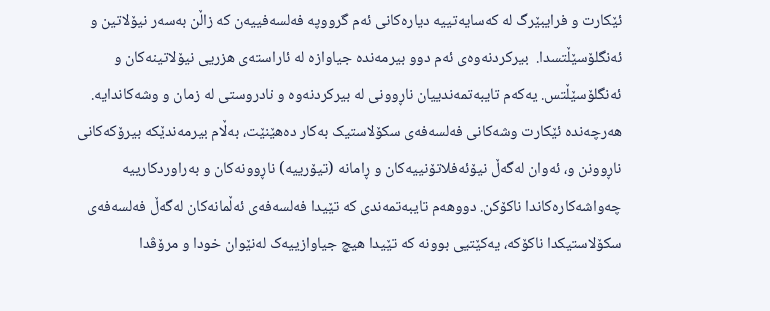ئێکارت و فرایبێرگ لە کەسایەتییە دیارەکانی ئەم گرووپە فەلسەفییەن کە زاڵن بەسەر نیۆلاتین و ئەنگلۆسێڵتسدا.  بیرکردنەوەی ئەم دوو بیرمەندە جیاوازە لە ئاراستەی هزریی نیۆلاتینەکان و ئەنگلۆسێڵتس. یەکەم تایبەتمەندییان ناڕوونی لە بیرکردنەوە و نادروستی لە زمان و وشەکاندایە. هەرچەندە ئێکارت وشەکانی فەلسەفەی سکۆلاستیک بەکار دەهێنێت، بەڵام بیرمەندێکە بیرۆکەکانی ناڕوونن و، ئەوان لەگەڵ نیۆئەفلاتۆنییەکان و ڕامانە (تیۆرییە) ناڕوونەکان و بەراوردکارییە چەواشەکارەکاندا ناکۆکن. دووهەم تایبەتمەندی کە تێیدا فەلسەفەی ئەڵمانەکان لەگەڵ فەلسەفەی سکۆلاستیکدا ناکۆکە، یەکێتیی بوونە کە تێیدا هیچ جیاوازییەک لەنێوان خودا و مرۆڤدا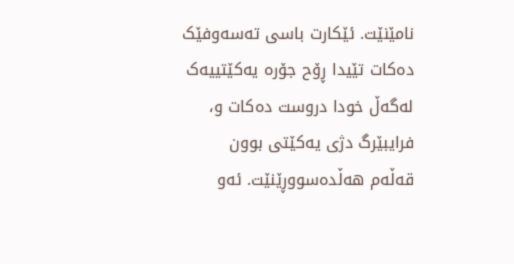نامێنێت. ئێکارت باسی تەسەوفێک دەکات تێیدا ڕۆح جۆرە یەکێتییەک لەگەڵ خودا دروست دەکات و، فرایبێرگ دژی یەکێتی بوون قەڵەم هەڵدەسووڕێنێت. ئەو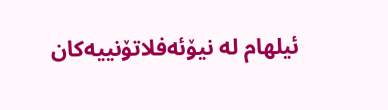ئیلهام لە نیۆئەفلاتۆنییەکان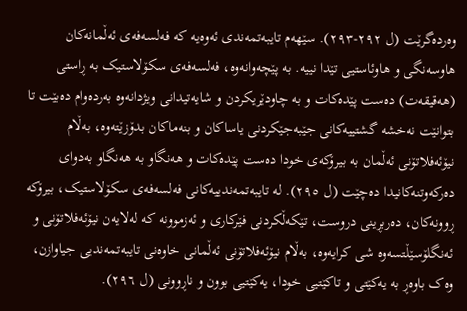وەردەگرێت (ل ٢٩٢-٢٩٣). سێهەم تایبەتمەندی ئەوەیە کە فەلسەفەی ئەڵمانەکان هاوسەنگی و هاوئاستیی تێدا نییە. بە پێچەوانەوە، فەلسەفەی سکۆلاستیک بە ڕاستی (هەقیقەت) دەست پێدەکات و بە چاودێریکردن و شایەتیدانی ویژدانەوە بەردەوام دەبێت تا بتوانێت نەخشە گشتییەکانی جێبەجێکردنی یاساکان و بنەماکان بدۆزێتەوە، بەڵام نیۆئەفلاتۆنی ئەڵمان بە بیرۆکەی خودا دەست پێدەکات و هەنگاو بە هەنگاو بەدوای دەرکەوتنەکانیدا دەچێت (ل ٢٩٥). لە تایبەتمەندییەکانی فەلسەفەی سکۆلاستیک، بیرۆکە ڕوونەکان، دەربڕینی دروست، تێکەڵکردنی فێرکاری و ئەزموونە کە لەلایەن نیۆئەفلاتۆنی و ئەنگلۆسێڵتسەوە شی کرایەوە، بەڵام نیۆئەفلاتۆنی ئەڵمانی خاوەنی تایبەتمەندیی جیاوازن، وەک باوەڕ بە یەکێتی و تاکێتیی خودا، یەکێتیی بوون و ناڕوونی (ل ٢٩٦).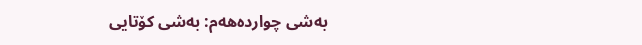بەشی چواردەهەم: بەشی کۆتایی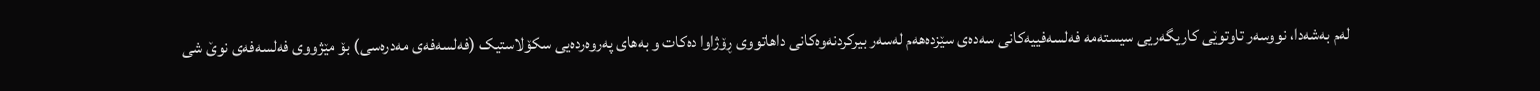لەم بەشەدا، نووسەر تاوتوێی کاریگەریی سیستەمە فەلسەفییەکانی سەدەی سێزدەهەم لەسەر بیرکردنەوەکانی داهاتووی ڕۆژاوا دەکات و بەهای پەروەردەیی سکۆلاستیک (فەلسەفەی مەدرەسی) بۆ مێژووی فەلسەفەی نوێ شی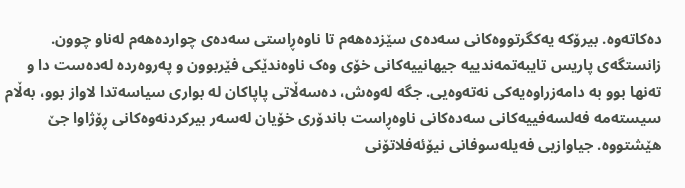دەکاتەوە. بیرۆکە یەکگرتووەکانی سەدەی سێزدەهەم تا ناوەڕاستی سەدەی چواردەهەم لەناو چوون. زانستگەی پاریس تایبەتمەندییە جیهانییەکانی خۆی وەک ناوەندێکی فێربوون و پەروەردە لەدەست دا و تەنها بوو بە دامەزراوەیەکی نەتەوەیی. جگە لەوەش، دەسەڵاتی پاپاکان لە بواری سیاسەتدا لاواز بوو، بەڵام سیستەمە فەلسەفییەکانی سەدەکانی ناوەڕاست باندۆری خۆیان لەسەر بیرکردنەوەکانی ڕۆژاوا جێ هێشتووە. جیاوازیی فەیلەسوفانی نیۆئەفلاتۆنی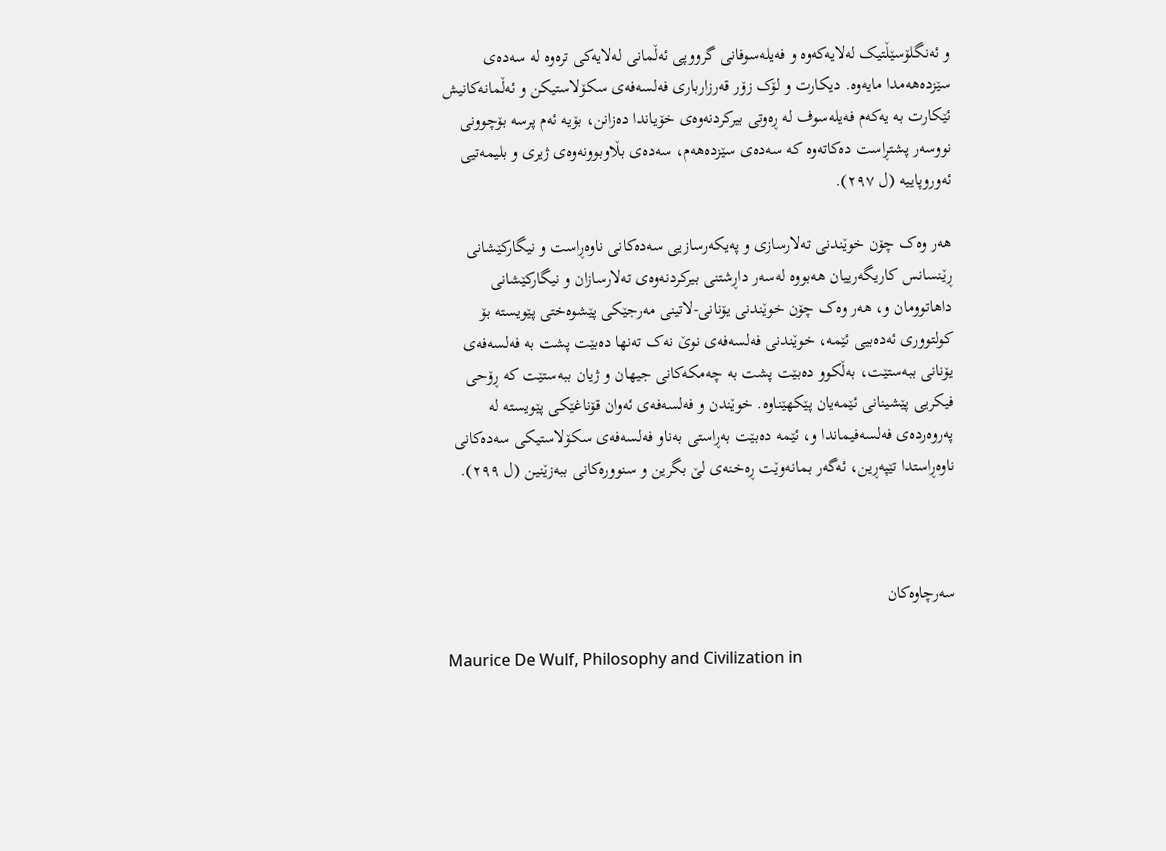و ئەنگلۆسێڵتیک لەلایەکەوە و فەیلەسوفانی گرووپی ئەڵمانی لەلایەکی ترەوە لە سەدەی سێزدەهەمدا مایەوە. دیکارت و لۆک زۆر قەرزارباری فەلسەفەی سکۆلاستیکن و ئەڵمانەکانیش ئێکارت بە یەکەم فەیلەسوف لە ڕەوتی بیرکردنەوەی خۆیاندا دەزانن، بۆیە ئەم پرسە بۆچوونی نووسەر پشتڕاست دەکاتەوە کە سەدەی سێزدەهەم، سەدەی بڵاوبوونەوەی ژیری و بلیمەتیی ئەوروپاییە (ل ٢٩٧).

هەر وەک چۆن خوێندنی تەلارسازی و پەیکەرسازیی سەدەکانی ناوەڕاست و نیگارکێشانی ڕێنسانس کاریگەرییان هەبووە لەسەر داڕشتنی بیرکردنەوەی تەلارسازان و نیگارکێشانی داهاتوومان و، هەر وەک چۆن خوێندنی یۆنانی-لاتینی مەرجێکی پێشوەختی پێویستە بۆ کولتووری ئەدەبیی ئێمە، خوێندنی فەلسەفەی نوێ نەک تەنها دەبێت پشت بە فەلسەفەی یۆنانی ببەستێت، بەڵکوو دەبێت پشت بە چەمکەکانی جیهان و ژیان ببەستێت کە ڕۆحی فیکریی پێشینانی ئێمەیان پێکهێناوە. خوێندن و فەلسەفەی ئەوان قۆناغێکی پێویستە لە پەروەردەی فەلسەفیماندا و، ئێمە دەبێت بەڕاستی بەناو فەلسەفەی سکۆلاستیکی سەدەکانی ناوەڕاستدا تێپەڕین، ئەگەر بمانەوێت ڕەخنەی لێ بگرین و سنوورەکانی ببەزێنین (ل ٢٩٩).



سەرچاوەکان

Maurice De Wulf, Philosophy and Civilization in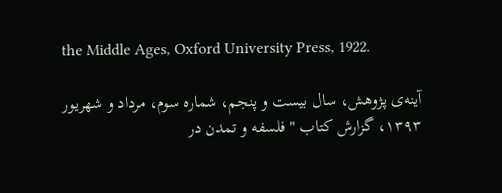the Middle Ages, Oxford University Press, 1922.

آینەی پژوهش، سال بیست و پنجم، شمارە سوم، مرداد و شهریور ١٣٩٣، گزارش کتاب "فلسفە و تمدن در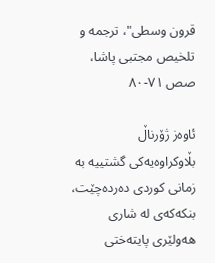قرون وسطی"، ترجمە و تلخیص مجتبی پاشا،  صص ٧١-٨٠

ئاوەز ژۆرناڵ بڵاوكراوەیەكی گشتییە بە زمانی كوردی دەردەچێت، بنکەکەی لە شاری هەولێری پایتەختی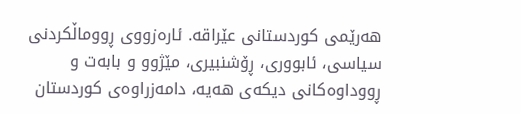هەرێمی کوردستانی عێراقە. ئارەزووی ڕووماڵکردنی سیاسی، ئابووری، ڕۆشنبیری، مێژوو و بابەت و ڕووداوەکانی دیکەی هەیە، دامەزراوەی كوردستان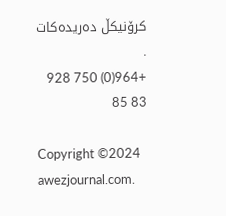كرۆنیكڵ دەریدەكات .
+964(0) 750 928 83 85

Copyright ©2024 awezjournal.com.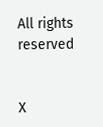All rights reserved


X